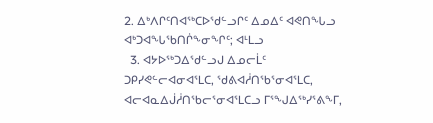2. ᐃᒃᐱᒋᑦᑎᐊᖅᑕᐅᖁᓪᓗᒋᑦ ᐃᓄᐃᑦ ᐊᕙᑎᖓᓗ ᐊᒃᑐᐊᖓᖃᑎᒌᖕᓂᖏᑦ; ᐊᒻᒪᓗ
  3. ᐊᔭᐅᖅᑐᐃᖁᓪᓗᒍ ᐃᓄᓕᒫᑦ ᑐᑭᓯᕙᓪᓕᐊᓂᐊᕐᒪᑕ, ᖁᕕᐊᓲᑎᖃᕐᓂᐊᕐᒪᑕ, ᐊᓕᐊᓇᐃᒎᓲᑎᖃᓕᕐᓂᐊᕐᒪᑕᓗ ᒥᕐᖑᐃᖅᓯᕐᕕᖕᒥ,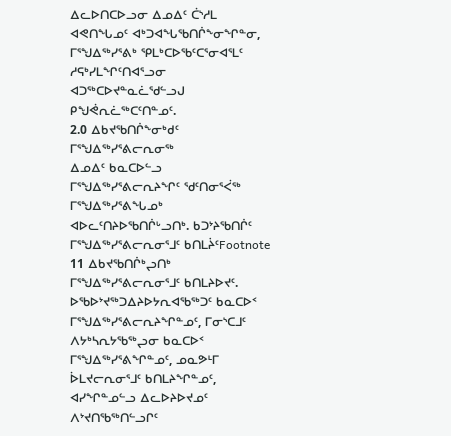ᐃᓚᐅᑎᑕᐅᓗᓂ ᐃᓄᐃᑦ ᑖᔅᓱᒪ ᐊᕙᑎᖓᓄᑦ ᐊᒃᑐᐊᖓᖃᑎᒌᖕᓂᖏᓐᓂ,
ᒥᕐᖑᐃᖅᓯᕐᕕᒃ ᕿᒪᒃᑕᐅᖃᑦᑕᕐᓂᐊᕐᒪᑦ ᓱᕋᒃᓯᒪᖏᑦᑎᐊᕐᓗᓂ ᐊᑐᖅᑕᐅᔪᓐᓇᓛᖁᓪᓗᒍ ᑭᖑᕚᕆᓛᖅᑕᑦᑎᓐᓄᑦ.
2.0 ᐃᑲᔪᖃᑎᒌᖕᓂᒃᑯᑦ ᒥᕐᖑᐃᖅᓯᕐᕕᓕᕆᓂᖅ
ᐃᓄᐃᑦ ᑲᓇᑕᐅᓪᓗ ᒥᕐᖑᐃᖅᓯᕐᕕᓕᕆᔨᖏᑦ ᖁᑦᑎᓂᕐᐹᖅ ᒥᕐᖑᐃᖅᓯᕐᕕᖓᓄᒃ ᐊᐅᓚᑦᑎᔨᐅᖃᑎᒌᒡᓗᑎᒃ. ᑲᑐᔾᔨᖃᑎᒌᑦ ᒥᕐᖑᐃᖅᓯᕐᕕᓕᕆᓂᕐᒧᑦ ᑲᑎᒪᔩᑦFootnote 11 ᐃᑲᔪᖃᑎᒌᒃᖢᑎᒃ ᒥᕐᖑᐃᖅᓯᕐᕕᓕᕆᓂᕐᒧᑦ ᑲᑎᒪᔨᐅᔪᑦ. ᐅᖃᐅᔾᔪᖅᑐᐃᔨᐅᔭᕆᐊᖃᖅᑐᑦ ᑲᓇᑕᐅᑉ ᒥᕐᖑᐃᖅᓯᕐᕕᓕᕆᔨᖏᓐᓄᑦ, ᒥᓂᔅᑕᒧᑦ ᐱᔭᒃᓴᕆᔭᖃᖅᖢᓂ ᑲᓇᑕᐅᑉ ᒥᕐᖑᐃᖅᓯᕐᕕᖏᓐᓄᑦ, ᓄᓇᕗᒻᒥ ᐆᒪᔪᓕᕆᓂᕐᒧᑦ ᑲᑎᒪᔨᖏᓐᓄᑦ, ᐊᓯᖏᓐᓄᓪᓗ ᐃᓚᐅᔨᐅᔪᓄᑦ ᐱᔾᔪᑎᖃᖅᑎᓪᓗᒋᑦ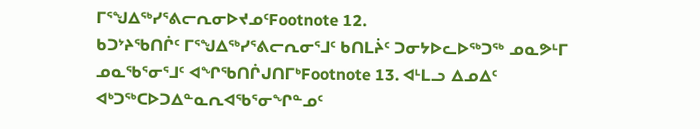ᒥᕐᖑᐃᖅᓯᕐᕕᓕᕆᓂᐅᔪᓄᑦFootnote 12.
ᑲᑐᔾᔨᖃᑎᒌᑦ ᒥᕐᖑᐃᖅᓯᕐᕕᓕᕆᓂᕐᒧᑦ ᑲᑎᒪᔩᑦ ᑐᓂᔭᐅᓚᐅᖅᑐᖅ ᓄᓇᕗᒻᒥ ᓄᓇᖃᕐᓂᕐᒧᑦ ᐊᖏᖃᑎᒌᒍᑎᒥᒃFootnote 13. ᐊᒻᒪᓗ ᐃᓄᐃᑦ ᐊᒃᑐᖅᑕᐅᑐᐃᓐᓇᕆᐊᖃᕐᓂᖏᓐᓄᑦ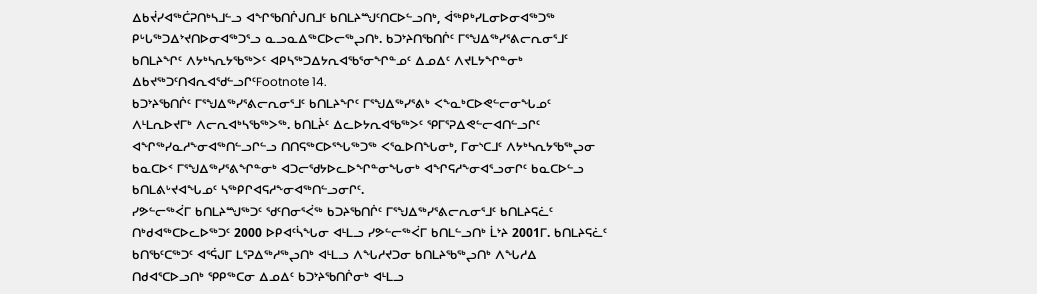ᐃᑲᔫᓯᐊᖅᑖᕈᑎᒃᓴᒧᓪᓗ ᐊᖏᖃᑎᒌᒍᑎᒧᑦ ᑲᑎᒪᔨᙳᑦᑎᑕᐅᓪᓗᑎᒃ, ᐋᖅᑭᒃᓯᒪᓂᐅᓂᐊᖅᑐᖅ ᑭᒡᒐᖅᑐᐃᔾᔪᑎᐅᓂᐊᖅᑐᕐᓗ ᓇᓗᓇᐃᖅᑕᐅᓕᖅᖢᑎᒃ. ᑲᑐᔾᔨᑎᖃᑎᒌᑦ ᒥᕐᖑᐃᖅᓯᕐᕕᓕᕆᓂᕐᒧᑦ ᑲᑎᒪᔨᖏᑦ ᐱᔭᒃᓴᕆᔭᖃᖅᐳᑦ ᐊᑭᓴᖅᑐᐃᔭᕆᐊᖃᕐᓂᖏᓐᓄᑦ ᐃᓄᐃᑦ ᐱᔪᒪᔭᖏᓐᓂᒃ ᐃᑲᔪᖅᑐᑦᑎᐊᕆᐊᖁᓪᓗᒋᑦFootnote 14.
ᑲᑐᔾᔨᖃᑎᒌᑦ ᒥᕐᖑᐃᖅᓯᕐᕕᓕᕆᓂᕐᒧᑦ ᑲᑎᒪᔨᖏᑦ ᒥᕐᖑᐃᖅᓯᕐᕕᒃ ᐸᖕᓇᒃᑕᐅᕙᓪᓕᓂᖓᓄᑦ ᐱᒻᒪᕆᐅᔪᒥᒃ ᐱᓕᕆᐊᒃᓴᖃᖅᐳᖅ. ᑲᑎᒪᔩᑦ ᐃᓚᐅᔭᕆᐊᖃᖅᐳᑦ ᕿᒥᕐᕈᐃᕙᓪᓕᐊᑎᓪᓗᒋᑦ ᐊᖏᖅᓯᓇᓱᖕᓂᐊᖅᑎᓪᓗᒋᓪᓗ ᑎᑎᕋᖅᑕᐅᕐᖓᖅᑐᖅ ᐸᕐᓇᐅᑎᖓᓂᒃ, ᒥᓂᔅᑕᒧᑦ ᐱᔭᒃᓴᕆᔭᖃᖅᖢᓂ ᑲᓇᑕᐅᑉ ᒥᕐᖑᐃᖅᓯᕐᕕᖏᓐᓂᒃ ᐊᑐᓕᖁᔭᐅᓚᐅᖏᓐᓂᖓᓂᒃ ᐊᖏᕋᓱᖕᓂᐊᕐᓗᓂᒋᑦ ᑲᓇᑕᐅᓪᓗ ᑲᑎᒪᕕᒡᔪᐊᖓᓄᑦ ᓴᖅᑭᒋᐊᕋᓱᖕᓂᐊᖅᑎᓪᓗᓂᒋᑦ.
ᓯᕗᓪᓕᖅᐹᒥ ᑲᑎᒪᔨᙳᖅᑐᑦ ᖁᑦᑎᓂᕐᐹᖅ ᑲᑐᔨᖃᑎᒌᑦ ᒥᕐᖑᐃᖅᓯᕐᕕᓕᕆᓂᕐᒧᑦ ᑲᑎᒪᔨᕋᓛᑦ ᑎᒃᑯᐊᖅᑕᐅᓚᐅᖅᑐᑦ 2000 ᐅᑭᐊᑦᓵᖓᓂ ᐊᒻᒪᓗ ᓯᕗᓪᓕᖅᐹᒥ ᑲᑎᒪᓪᓗᑎᒃ ᒫᔾᔨ 2001ᒥ. ᑲᑎᒪᔨᕋᓛᑦ ᑲᑎᖃᑦᑕᖅᑐᑦ ᐊᕐᕌᒍᒥ ᒪᕐᕈᐃᖅᓱᖅᖢᑎᒃ ᐊᒻᒪᓗ ᐱᖓᓱᔪᑐᓂ ᑲᑎᒪᔨᖃᖅᖢᑎᒃ ᐱᖓᓱᐃ ᑎᑯᐊᕐᑕᐅᓗᑎᒃ ᕿᑭᖅᑕᓂ ᐃᓄᐃᑦ ᑲᑐᔾᔨᖃᑎᒌᓂᒃ ᐊᒻᒪᓗ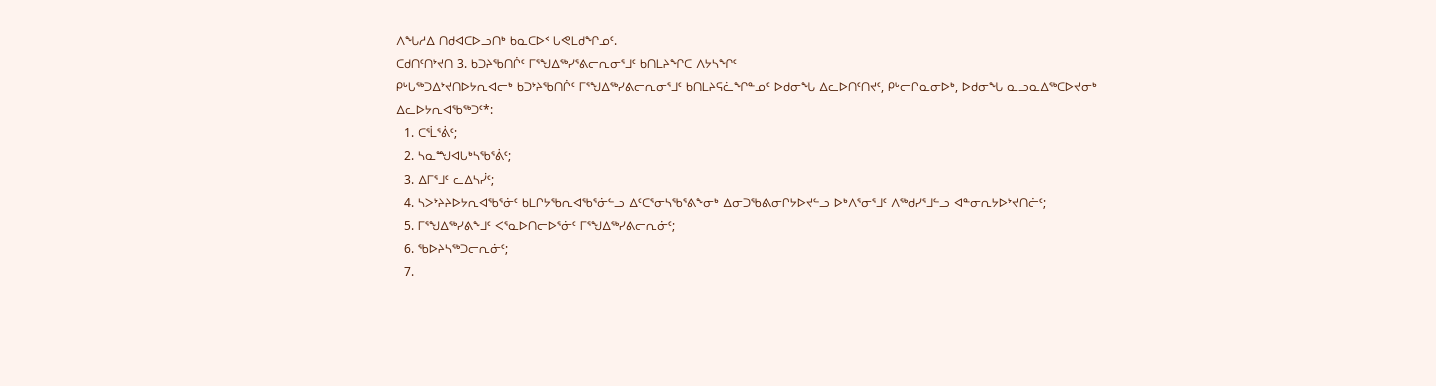ᐱᖓᓱᐃ ᑎᑯᐊᑕᐅᓗᑎᒃ ᑲᓇᑕᐅᑉ ᒐᕙᒪᑯᖏᓄᑦ.
ᑕᑯᑎᑦᑎᔾᔪᑎ 3. ᑲᑐᔨᖃᑎᒌᑦ ᒥᕐᖑᐃᖅᓯᕐᕕᓕᕆᓂᕐᒧᑦ ᑲᑎᒪᔨᖏᑕ ᐱᔭᓴᖏᑦ
ᑭᒡᒐᖅᑐᐃᔾᔪᑎᐅᔭᕆᐊᓕᒃ ᑲᑐᔾᔨᖃᑎᒌᑦ ᒥᕐᖑᐃᖅᓯᕕᓕᕆᓂᕐᒧᑦ ᑲᑎᒪᔨᕋᓛᖏᓐᓄᑦ ᐅᑯᓂᖓ ᐃᓚᐅᑎᑦᑎᔪᑦ, ᑭᒡᓕᒋᓇᓂᐅᒃ, ᐅᑯᓂᖓ ᓇᓗᓇᐃᖅᑕᐅᔪᓂᒃ ᐃᓚᐅᔭᕆᐊᖃᖅᑐᑦ*:
  1. ᑕᕐᒫᕐᕖᑦ;
  2. ᓴᓇᙳᐊᒐᒃᓴᖃᕐᕖᑦ;
  3. ᐃᒥᕐᒧᑦ ᓚᐃᓴᓰᑦ;
  4. ᓴᐳᔾᔨᔨᐅᔭᕆᐊᖃᕐᓃᑦ ᑲᒪᒋᔭᖃᕆᐊᖃᕐᓃᓪᓗ ᐃᑦᑕᕐᓂᓴᖃᕐᕕᖕᓂᒃ ᐃᓂᑐᖃᕕᓂᒋᔭᐅᔪᓪᓗ ᐅᒃᐱᕐᓂᕐᒧᑦ ᐱᖅᑯᓯᕐᒧᓪᓗ ᐊᓐᓂᕆᔭᐅᔾᔪᑎᓖᑦ;
  5. ᒥᕐᖑᐃᖅᓯᕕᖕᒧᑦ ᐸᕐᓇᐅᑎᓕᐅᕐᓃᑦ ᒥᕐᖑᐃᖅᓯᕕᓕᕆᓃᑦ;
  6. ᖃᐅᔨᓴᖅᑐᓕᕆᓃᑦ;
  7.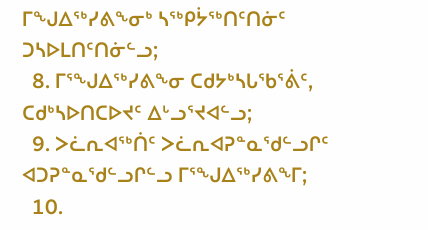ᒥᖑᐃᖅᓯᕕᖕᓂᒃ ᓴᖅᑭᔮᖅᑎᑦᑎᓃᑦ ᑐᓴᐅᒪᑎᑦᑎᓃᓪᓗ;
  8. ᒥᕐᖑᐃᖅᓯᕕᖕᓂ ᑕᑯᔭᒃᓴᒐᖃᕐᕖᑦ, ᑕᑯᒃᓴᐅᑎᑕᐅᔪᑦ ᐃᒡᓗᕐᔪᐊᓪᓗ;
  9. ᐳᓛᕆᐊᖅᑏᑦ ᐳᓛᕆᐊᕈᓐᓇᖁᓪᓗᒋᑦ ᐊᑐᕈᓐᓇᖁᓪᓗᒋᓪᓗ ᒥᕐᖑᐃᖅᓯᕕᖕᒥ;
  10.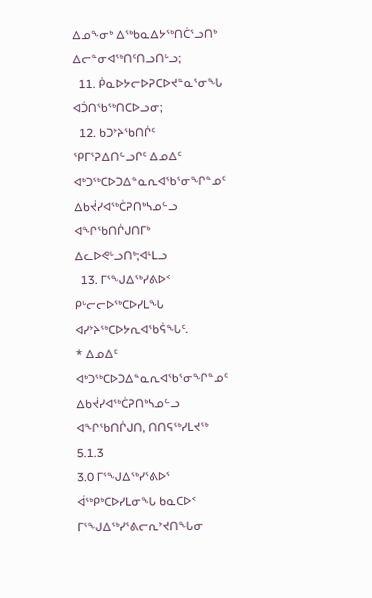ᐃᓄᖕᓂᒃ ᐃᖅᑲᓇᐃᔭᖅᑎᑖᕐᓗᑎᒃ ᐃᓕᓐᓂᐊᖅᑎᑦᑎᓗᑎᒡᓗ;
  11. ᑮᓇᐅᔭᓕᐅᕈᑕᐅᔪᓐᓇᕐᓂᖓ ᐊᑑᑎᖃᖅᑎᑕᐅᓗᓂ;
  12. ᑲᑐᔾᔨᖃᑎᒌᑦ ᕿᒥᕐᕈᐃᑎᓪᓗᒋᑦ ᐃᓄᐃᑦ ᐊᒃᑐᖅᑕᐅᑐᐃᓐᓇᕆᐊᖃᕐᓂᖏᓐᓄᑦ ᐃᑲᔫᓯᐊᖅᑖᕈᑎᒃᓴᓄᓪᓗ ᐊᖏᖃᑎᒌᒍᑎᒥᒃ ᐃᓚᐅᕙᒡᓗᑎᒃ;ᐊᒻᒪᓗ
  13. ᒥᕐᖑᐃᖅᓯᕕᐅᑉ ᑭᒡᓕᓕᐅᖅᑕᐅᓯᒪᖓ ᐊᓯᔾᔨᖅᑕᐅᔭᕆᐊᖃᕌᖓᑦ.
* ᐃᓄᐃᑦ ᐊᒃᑐᖅᑕᐅᑐᐃᓐᓇᕆᐊᖃᕐᓂᖏᓐᓄᑦ ᐃᑲᔫᓯᐊᖅᑖᕈᑎᒃᓴᓄᓪᓗ ᐊᖏᖃᑎᒌᒍᑎ, ᑎᑎᕋᖅᓯᒪᔪᖅ 5.1.3
3.0 ᒥᕐᖑᐃᖅᓯᕐᕕᐅᕐ ᐋᖅᑭᒃᑕᐅᓯᒪᓂᖓ ᑲᓇᑕᐅᑉ ᒥᕐᖑᐃᖅᓯᕐᕕᓕᕆᔾᔪᑎᖓᓂ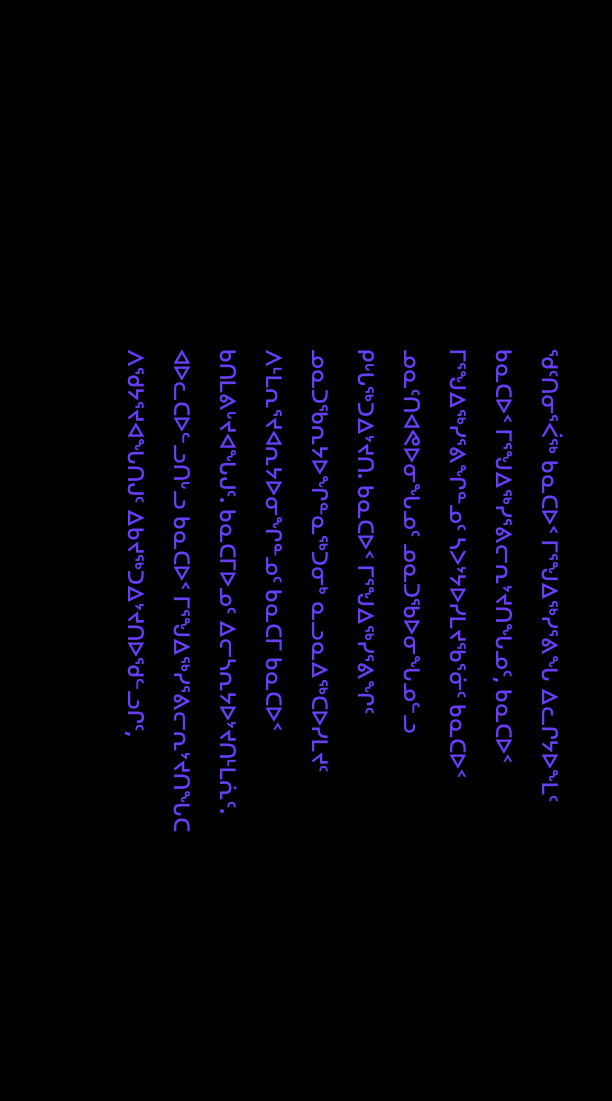ᖁᑦᑎᓂᕐᐹᖅ ᑲᓇᑕᐅᑉ ᒥᕐᖑᐃᖅᓯᕐᕕᖓ ᐃᓚᒋᔭᐅᖕᒪᑦ ᑲᓇᑕᐅᑉ ᒥᕐᖑᐃᖅᓯᕐᕕᓕᕆᔾᔪᑎᖓᓄᑦ, ᑲᓇᑕᐅᑉ ᒥᕐᖑᐃᖅᓯᕐᕕᖏᓐᓄᑦ ᓴᐳᔾᔭᐅᓯᒪᔪᖃᕐᓃᑦ ᑲᓇᑕᐅᑉ ᓄᓇᑦᑎᐊᕙᐅᓂᖓᓄᑦ ᓄᓇᑐᖃᐅᓂᖓᓄᓪᓗ ᑭᒡᒐᖅᑐᐃᔾᔪᑎ. ᑲᓇᑕᐅᑉ ᒥᕐᖑᐃᖅᓯᕐᕕᖏᑦ ᓄᓇᑐᖃᕆᔭᐅᖏᓐᓇᖅᑐᓂᒃ ᓇᓗᓇᐃᖅᑕᐅᓯᒪᔪᑦ ᐱᒻᒪᕆᕐᔪᐊᕆᔭᐅᓂᖏᓐᓄᑦ ᑲᓇᑕᒥ ᑲᓇᑕᐅᑉ ᑲᑎᒪᕕᒡᔪᐊᖓᒍᑦ. ᑲᓇᑕᒥᐅᓄᑦ ᐃᓕᓴᕆᔭᐅᔾᔪᑎᒻᒪᕇᑦ. ᐊᐅᓚᑕᐅᓪᓗᑎᒡᓗ ᑲᓇᑕᐅᑉ ᒥᕐᖑᐃᖅᓯᕐᕕᓕᕆᔾᔪᑎᖓᑕ ᐱᖁᔭᕐᔪᐊᖓᑎᒍᑦ ᐃᑲᔪᖅᑐᐃᔾᔪᑎᐅᖁᓪᓗᒋᑦ,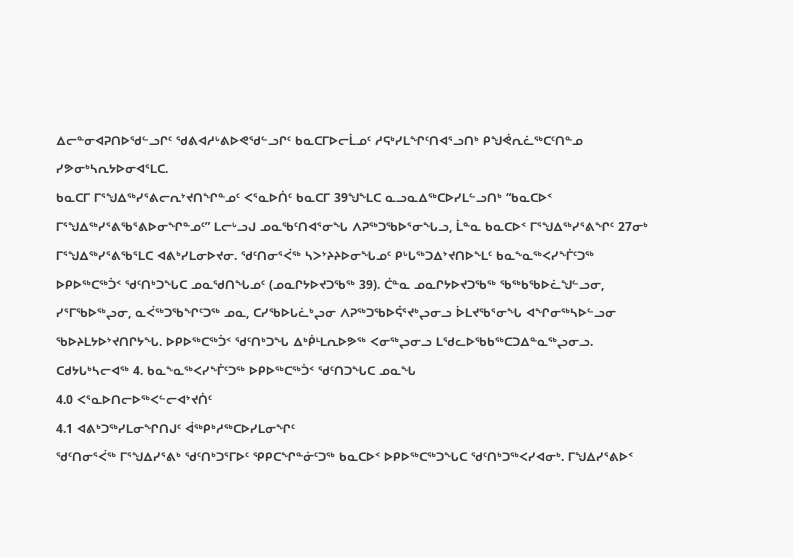ᐃᓕᓐᓂᐊᕈᑎᐅᖁᓪᓗᒋᑦ ᖁᕕᐊᓱᒡᕕᐅᕙᖁᓪᓗᒋᑦ ᑲᓇᑕᒥᐅᓕᒫᓄᑦ ᓱᕋᒃᓯᒪᖏᑦᑎᐊᕐᓗᑎᒃ ᑭᖑᕚᕆᓛᖅᑕᑦᑎᓐᓄ ᓯᕗᓂᒃᓴᕆᔭᐅᓂᐊᕐᒪᑕ.
ᑲᓇᑕᒥ ᒥᕐᖑᐃᖅᓯᕐᕕᓕᕆᔾᔪᑎᖏᓐᓄᑦ ᐸᕐᓇᐅᑏᑦ ᑲᓇᑕᒥ 39ᖑᖕᒪᑕ ᓇᓗᓇᐃᖅᑕᐅᓯᒪᓪᓗᑎᒃ “ᑲᓇᑕᐅᑉ ᒥᕐᖑᐃᖅᓯᕐᕕᖃᕐᕕᐅᓂᖏᓐᓄᑦ” ᒪᓕᒡᓗᒍ ᓄᓇᖃᑦᑎᐊᕐᓂᖓ ᐱᕈᖅᑐᖃᐅᕐᓂᖓᓗ, ᒫᓐᓇ ᑲᓇᑕᐅᑉ ᒥᕐᖑᐃᖅᓯᕐᕕᖏᑦ 27ᓂᒃ ᒥᕐᖑᐃᖅᓯᕐᕕᖃᕐᒪᑕ ᐊᕕᒃᓯᒪᓂᐅᔪᓂ. ᖁᑦᑎᓂᕐᐹᖅ ᓴᐳᔾᔨᔨᐅᓂᖓᓄᑦ ᑭᒡᒐᖅᑐᐃᔾᔪᑎᐅᖕᒪᑦ ᑲᓇᖕᓇᖅᐸᓯᖕᒦᑦᑐᖅ ᐅᑭᐅᖅᑕᖅᑑᑉ ᖁᑦᑎᒃᑐᖓᑕ ᓄᓇᖁᑎᖓᓄᑦ (ᓄᓇᒋᔭᐅᔪᑐᖃᖅ 39). ᑖᓐᓇ ᓄᓇᒋᔭᐅᔪᑐᖃᖅ ᖃᖅᑲᖃᐅᓛᖑᓪᓗᓂ, ᓯᕐᒥᖃᐅᖅᖢᓂ, ᓇᐹᖅᑐᖃᖏᑦᑐᖅ ᓄᓇ, ᑕᓯᖃᐅᒐᓛᒃᖢᓂ ᐱᕈᖅᑐᖃᐅᕌᕐᔪᒃᖢᓂᓗ ᐆᒪᔪᖃᕐᓂᖓ ᐊᖏᓂᖅᓴᐅᓪᓗᓂ ᖃᐅᔨᒪᔭᐅᔾᔪᑎᒋᔭᖓ. ᐅᑭᐅᖅᑕᖅᑑᑉ ᖁᑦᑎᒃᑐᖓ ᐃᒃᑮᒻᒪᕆᐅᕗᖅ ᐸᓂᖅᖢᓂᓗ ᒪᖁᓚᐅᖃᑲᖅᑕᑐᐃᓐᓇᖅᖢᓂᓗ.
ᑕᑯᔭᒐᒃᓴᓕᐊᖅ 4. ᑲᓇᖕᓇᖅᐸᓯᖕᒦᑦᑐᖅ ᐅᑭᐅᖅᑕᖅᑑᑉ ᖁᑦᑎᑐᖓᑕ ᓄᓇᖓ
4.0 ᐸᕐᓇᐅᑎᓕᐅᖅᐸᓪᓕᐊᔾᔪᑏᑦ
4.1 ᐊᕕᒃᑐᖅᓯᒪᓂᖏᑎᒍᑦ ᐋᖅᑭᒃᓱᖅᑕᐅᓯᒪᓂᖏᑦ
ᖁᑦᑎᓂᕐᐹᖅ ᒥᕐᖑᐃᓯᕐᕕᒃ ᖁᑦᑎᒃᑐᕐᒥᐅᑦ ᕿᑭᑕᖏᓐᓃᑦᑐᖅ ᑲᓇᑕᐅᑉ ᐅᑭᐅᖅᑕᖅᑐᖓᑕ ᖁᑦᑎᒃᑐᖅᐸᓯᐊᓂᒃ. ᒥᖑᐃᓯᕐᕕᐅᑉ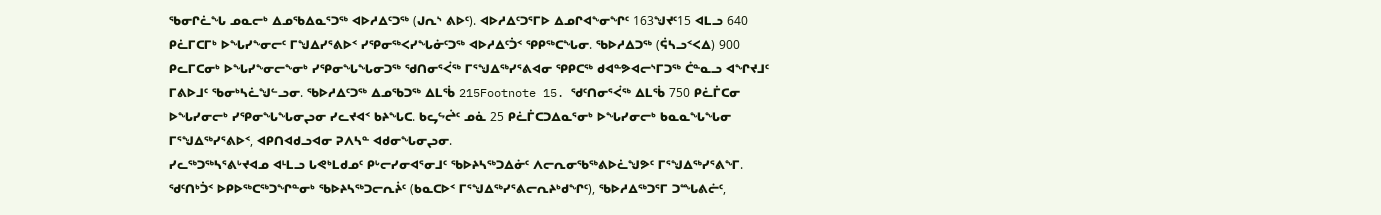ᖃᓂᒋᓛᖓ ᓄᓇᓕᒃ ᐃᓄᖃᐃᓇᕐᑐᖅ ᐊᐅᓱᐃᑦᑐᖅ (ᒍᕆᔅ ᕕᐅᑦ). ᐊᐅᓱᐃᑦᑐᕐᒥᐅ ᐃᓄᒋᐊᖕᓂᖏᑦ 163ᖑᔪᑦ15 ᐊᒪᓗ 640 ᑭᓛᒥᑕᒥᒃ ᐅᖓᓯᖕᓂᓕᑦ ᒥᖑᐃᓯᕐᕕᐅᑉ ᓯᕿᓂᖅᐸᓯᖓᓃᑦᑐᖅ ᐊᐅᓱᐃᑦᑑᑉ ᕿᑭᖅᑕᖓᓂ. ᖃᐅᓱᐃᑐᖅ (ᕌᓴᓗᑉᐸᐃ) 900 ᑭᓚᒥᑕᓂᒃ ᐅᖓᓯᖕᓂᓕᖕᓂᒃ ᓯᕿᓂᖓᖓᓂᑐᖅ ᖁᑎᓂᕐᐹᖅ ᒥᕐᖑᐃᖅᓯᕐᕕᐊᓂ ᕿᑭᑕᖅ ᑯᐊᓐᕗᐊᓕᔅᒥᑐᖅ ᑖᓐᓇᓗ ᐊᖏᔪᒧᑦ ᒥᕕᐅᒧᑦ ᖃᓂᒃᓴᓛᖑᓪᓗᓂ. ᖃᐅᓱᐃᑦᑐᖅ ᐃᓄᖃᑐᖅ ᐃᒪᖄ 215Footnote 15. ᖁᑦᑎᓂᕐᐹᖅ ᐃᒪᖄ 750 ᑭᓛᒦᑕᓂ ᐅᖓᓯᓂᓕᒃ ᓯᕿᓂᖓᖓᓂᖢᓂ ᓯᓚᔪᐊᑉ ᑲᔨᖓᑕ. ᑲᖤᖦᖡᑦ ᓄᓈ 25 ᑭᓛᒦᑕᑐᐃᓇᕐᓂᒃ ᐅᖓᓯᓂᓕᒃ ᑲᓇᓇᖓᖓᓂ ᒥᕐᖑᐃᖅᓯᕐᕕᐅᑉ, ᐊᑭᑎᐊᑯᓗᐊᓂ ᕈᐱᓴᓐ ᐊᑯᓂᖓᓂᖢᓂ.
ᓯᓚᖅᑐᖅᓴᕐᕕᒡᔪᐊᓄ ᐊᒻᒪᓗ ᒐᕙᒃᒪᑯᓄᑦ ᑭᒡᓕᓯᓂᐊᕐᓂᒧᑦ ᖃᐅᔨᓴᖅᑐᐃᓃᑦ ᐱᓕᕆᓂᖃᖅᕕᐅᓛᖑᕗᑦ ᒥᕐᖑᐃᖅᓯᕐᕕᖕᒥ. ᖁᑦᑎᒃᑑᑉ ᐅᑭᐅᖅᑕᖅᑐᖏᓐᓂᒃ ᖃᐅᔨᓴᖅᑐᓕᕆᔩᑦ (ᑲᓇᑕᐅᑉ ᒥᕐᖑᐃᖅᓯᕐᕕᓕᕆᔨᒃᑯᖏᑦ), ᖃᐅᓱᐃᖅᑐᕐᒥ ᑐᙵᕕᓖᑦ,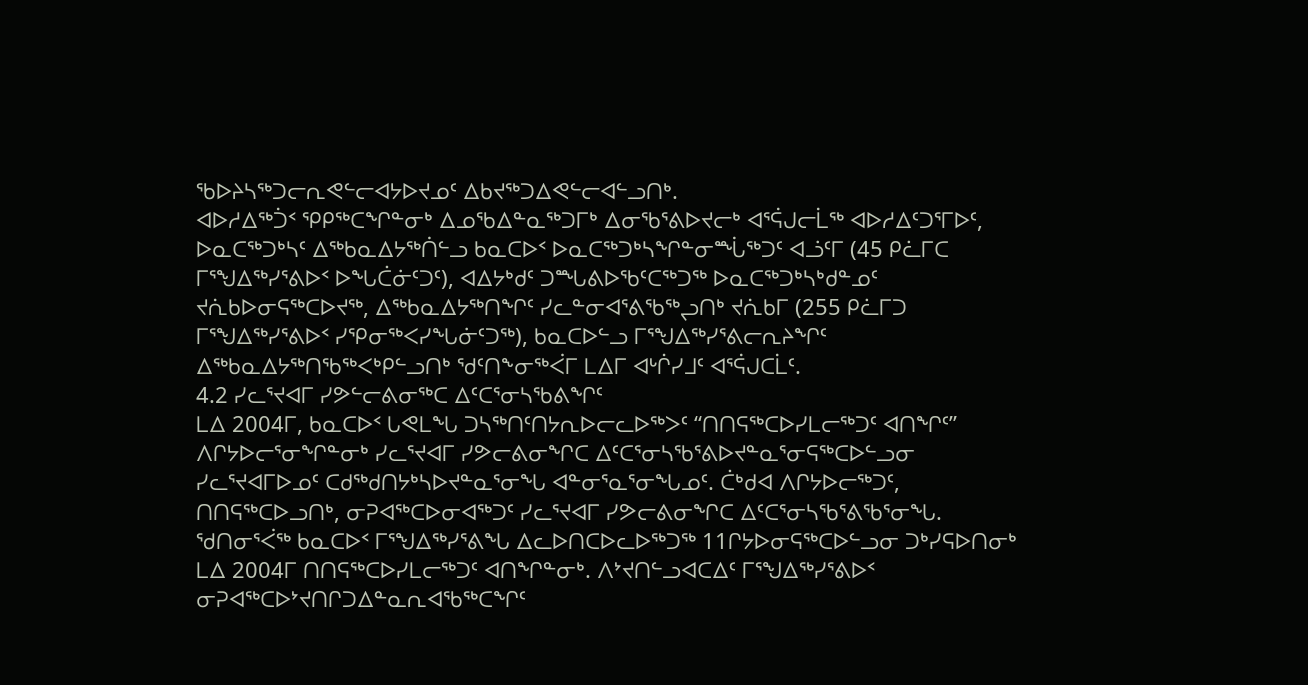ᖃᐅᔨᓴᖅᑐᓕᕆᕙᓪᓕᐊᔭᐅᔪᓄᑦ ᐃᑲᔪᖅᑐᐃᕙᓪᓕᐊᓪᓗᑎᒃ.
ᐊᐅᓱᐃᖅᑑᑉ ᕿᑭᖅᑕᖏᓐᓂᒃ ᐃᓄᖃᐃᓐᓇᖅᑐᒥᒃ ᐃᓂᖃᕐᕕᐅᔪᓕᒃ ᐊᕐᕌᒍᓕᒫᖅ ᐊᐅᓱᐃᑦᑐᕐᒥᐅᑦ, ᐅᓇᑕᖅᑐᒃᓴᑦ ᐃᖅᑲᓇᐃᔭᖅᑏᓪᓗ ᑲᓇᑕᐅᑉ ᐅᓇᑕᖅᑐᒃᓴᖏᓐᓂᙶᖅᑐᑦ ᐊᓘᑦᒥ (45 ᑭᓛᒥᑕ ᒥᕐᖑᐃᖅᓯᕐᕕᐅᑉ ᐅᖓᑖᓃᑦᑐᑦ), ᐊᐃᔭᒃᑯᑦ ᑐᙵᕕᐅᖃᑦᑕᖅᑐᖅ ᐅᓇᑕᖅᑐᒃᓴᒃᑯᓐᓄᑦ ᔪᕇᑲᐅᓂᕋᖅᑕᐅᔪᖅ, ᐃᖅᑲᓇᐃᔭᖅᑎᖏᑦ ᓯᓚᓐᓂᐊᕐᕕᖃᖅᖢᑎᒃ ᔪᕇᑲᒥ (255 ᑭᓛᒥᑐ ᒥᕐᖑᐃᖅᓯᕐᕕᐅᑉ ᓯᕿᓂᖅᐸᓯᖓᓃᑦᑐᖅ), ᑲᓇᑕᐅᓪᓗ ᒥᕐᖑᐃᖅᓯᕐᕕᓕᕆᔨᖏᑦ ᐃᖅᑲᓇᐃᔭᖅᑎᖃᖅᐸᒃᑭᓪᓗᑎᒃ ᖁᑦᑎᖕᓂᖅᐹᒥ ᒪᐃᒥ ᐊᒡᒌᓯᒧᑦ ᐊᕐᕌᒍᑕᒫᑦ.
4.2 ᓯᓚᕐᔪᐊᒥ ᓯᕗᓪᓕᕕᓂᖅᑕ ᐃᑦᑕᕐᓂᓴᖃᕕᖏᑦ
ᒪᐃ 2004ᒥ, ᑲᓇᑕᐅᑉ ᒐᕙᒪᖓ ᑐᓴᖅᑎᑦᑎᔭᕆᐅᓕᓚᐅᖅᐳᑦ “ᑎᑎᕋᖅᑕᐅᓯᒪᓕᖅᑐᑦ ᐊᑎᖏᑦ” ᐱᒋᔭᐅᓕᕐᓂᖏᓐᓂᒃ ᓯᓚᕐᔪᐊᒥ ᓯᕗᓕᕕᓂᖏᑕ ᐃᑦᑕᕐᓂᓴᖃᕐᕕᐅᔪᓐᓇᕐᓂᕋᖅᑕᐅᓪᓗᓂ ᓯᓚᕐᔪᐊᒥᐅᓄᑦ ᑕᑯᖅᑯᑎᔭᒃᓴᐅᔪᓐᓇᕐᓂᖓ ᐊᓐᓂᕐᓇᕐᓂᖓᓄᑦ. ᑖᒃᑯᐊ ᐱᒋᔭᐅᓕᖅᑐᑦ, ᑎᑎᕋᖅᑕᐅᓗᑎᒃ, ᓂᕈᐊᖅᑕᐅᓂᐊᖅᑐᑦ ᓯᓚᕐᔪᐊᒥ ᓯᕗᓕᕕᓂᖏᑕ ᐃᑦᑕᕐᓂᓴᖃᕐᕕᖃᕐᓂᖓ.
ᖁᑎᓂᕐᐹᖅ ᑲᓇᑕᐅᑉ ᒥᕐᖑᐃᖅᓯᕐᕕᖓ ᐃᓚᐅᑎᑕᐅᓚᐅᖅᑐᖅ 11ᒋᔭᐅᓂᕋᖅᑕᐅᓪᓗᓂ ᑐᒃᓯᕋᐅᑎᓂᒃ ᒪᐃ 2004ᒥ ᑎᑎᕋᖅᑕᐅᓯᒪᓕᖅᑐᑦ ᐊᑎᖏᓐᓂᒃ. ᐱᔾᔪᑎᓪᓗᐊᑕᐃᑦ ᒥᕐᖑᐃᖅᓯᕐᕕᐅᑉ ᓂᕈᐊᖅᑕᐅᔾᔪᑎᒋᑐᐃᓐᓇᕆᐊᖃᖅᑕᖏᑦ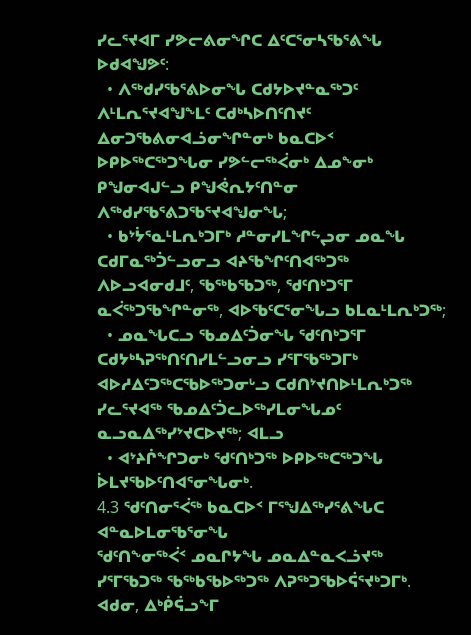ᓯᓚᕐᔪᐊᒥ ᓯᕗᓕᕕᓂᖏᑕ ᐃᑦᑕᕐᓂᓴᖃᕐᕕᖓ ᐅᑯᐊᖑᕗᑦ:
  • ᐱᖅᑯᓯᖃᕐᕕᐅᓂᖓ ᑕᑯᔭᐅᔪᓐᓇᖅᑐᑦ ᐱᒻᒪᕆᕐᔪᐊᖑᖕᒪᑦ ᑕᑯᒃᓴᐅᑎᑦᑎᔪᑦ ᐃᓂᑐᖃᕕᓂᐊᓘᓂᖏᓐᓂᒃ ᑲᓇᑕᐅᑉ ᐅᑭᐅᖅᑕᖅᑐᖓᓂ ᓯᕗᓪᓕᖅᐹᓂᒃ ᐃᓄᖕᓂᒃ ᑭᖑᓂᐊᒍᓪᓗ ᑭᖑᕚᕆᔭᑦᑎᓐᓂ ᐱᖅᑯᓯᖃᕐᕕᑐᖃᕐᔪᐊᖑᓂᖓ;
  • ᑲᔾᔮᕐᓇᒻᒪᕆᒃᑐᒥᒃ ᓱᓐᓂᓯᒪᖏᖦᖢᓂ ᓄᓇᖓ ᑕᑯᒥᓇᖅᑑᓪᓗᓂᓗ ᐊᔨᖃᖏᑦᑎᐊᖅᑐᖅ ᐱᐅᓗᐊᓂᑯᒧᑦ, ᖃᖅᑲᖃᑐᖅ, ᖁᑦᑎᒃᑐᕐᒥ ᓇᐹᖅᑐᖃᖏᓐᓂᖅ, ᐊᐅᖃᑦᑕᕐᓂᖓᓗ ᑲᒪᓇᒻᒪᕆᒃᑐᖅ;
  • ᓄᓇᖓᑕᓗ ᖃᓄᐃᑦᑑᓂᖓ ᖁᑦᑎᒃᑐᕐᒥ ᑕᑯᔭᒃᓴᕈᖅᑎᑦᑎᓯᒪᓪᓗᓂᓗ ᓯᕐᒥᖃᖅᑐᒥᒃ ᐊᐅᓱᐃᑦᑐᖅᑕᖃᐅᖅᑐᓂᒡᓗ ᑕᑯᑎᔾᔪᑎᐅᒻᒪᕆᒃᑐᖅ ᓯᓚᕐᔪᐊᖅ ᖃᓄᐃᑦᑑᓚᐅᖅᓯᒪᓂᖓᓄᑦ ᓇᓗᓇᐃᖅᓯᔾᔪᑕᐅᔪᖅ; ᐊᒪᓗ
  • ᐊᔾᔨᒌᖏᑐᓂᒃ ᖁᑦᑎᒃᑐᖅ ᐅᑭᐅᖅᑕᖅᑐᖓ ᐆᒪᔪᖃᐅᑦᑎᐊᕐᓂᖓᓂᒃ.
4.3 ᖁᑦᑎᓂᕐᐹᖅ ᑲᓇᑕᐅᑉ ᒥᕐᖑᐃᖅᓯᕐᕕᖓᑕ ᐊᓐᓇᐅᒪᓂᖃᕐᓂᖓ
ᖁᑦᑎᖕᓂᖅᐹᑉ ᓄᓇᒋᔭᖓ ᓄᓇᐃᓐᓇᐸᓘᔪᖅ ᓯᕐᒥᖃᑐᖅ ᖃᖅᑲᖃᐅᖅᑐᖅ ᐱᕈᖅᑐᖃᐅᕌᕐᔪᒃᑐᒥᒃ. ᐊᑯᓂ, ᐃᒃᑮᕌᓗᖕᒥ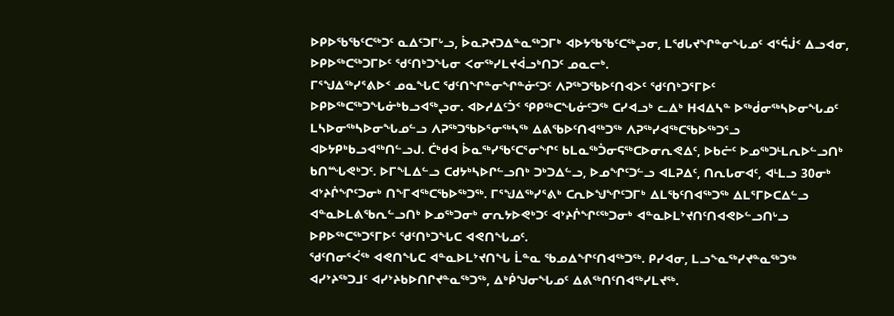ᐅᑭᐅᖃᖃᑦᑕᖅᑐᑦ ᓇᐃᑦᑐᒥᒡᓗ, ᐆᓇᕈᔪᑐᐃᓐᓇᖅᑐᒥᒃ ᐊᐅᔭᖃᖃᑦᑕᖅᖢᓂ, ᒪᖁᒐᔪᖏᓐᓂᖓᓄᑦ ᐊᕐᕌᒎᑉ ᐃᓗᐊᓂ, ᐅᑭᐅᖅᑕᖅᑐᒥᐅᑦ ᖁᑦᑎᒃᑐᖓᓂ ᐸᓂᖅᓯᒪᔪᐋᓗᒃᑎᑐᑦ ᓄᓇᓕᒃ.
ᒥᕐᖑᐃᖅᓯᕐᕕᐅᑉ ᓄᓇᖓᑕ ᖁᑦᑎᖏᓐᓂᖏᓐᓃᑦᑐᑦ ᐱᕈᖅᑐᖃᐅᑦᑎᐊᐳᑦ ᖁᑦᑎᒃᑐᕐᒥᐅᑦ ᐅᑭᐅᖅᑕᖅᑐᖓᓃᒃᑲᓗᐊᖅᖢᓂ. ᐊᐅᓱᐃᑦᑑᑉ ᕿᑭᖅᑕᖓᓃᑦᑐᖅ ᑕᓯᐊᓗᒃ ᓚᐃᒃ ᕼᐊᐃᓴᓐ ᐅᖅᑰᓂᖅᓴᐅᓂᖓᓄᑦ ᒪᓴᐅᓂᖅᓴᐅᓂᖓᓄᓪᓗ ᐱᕈᖅᑐᖃᐅᕐᓂᖅᓴᖅ ᐃᕕᖃᐅᑦᑎᐊᖅᑐᖅ ᐱᕈᖅᓯᐊᖅᑕᖃᐅᖅᑐᕐᓗ ᐊᐅᔭᑭᒃᑲᓗᐊᖅᑎᓪᓗᒍ. ᑖᒃᑯᐊ ᐆᓇᖅᓯᖃᑦᑕᕐᓂᖏᑦ ᑲᒪᓇᖅᑑᓂᕋᖅᑕᐅᓂᕆᕙᐃᑦ, ᐅᑲᓖᑦ ᐅᓄᖅᑐᒻᒪᕆᐅᓪᓗᑎᒃ ᑲᑎᙵᕙᒃᑐᑦ. ᐅᒥᖕᒪᐃᓪᓗ ᑕᑯᔭᒃᓴᐅᒋᓪᓗᑎᒃ ᑐᒃᑐᐃᓪᓗ, ᐅᓄᖏᑦᑐᓪᓗ ᐊᒪᕈᐃᑦ, ᑎᕆᒐᓂᐊᑦ, ᐊᒻᒪᓗ 30ᓂᒃ ᐊᔾᔨᒌᖏᑦᑐᓂᒃ ᑎᖕᒥᐊᖅᑕᖃᐅᖅᑐᖅ. ᒥᕐᖑᐃᖅᓯᕐᕕᒃ ᑕᕆᐅᖑᖏᑦᑐᒥᒃ ᐃᒪᖃᑦᑎᐊᖅᑐᖅ ᐃᒪᕐᒥᐅᑕᐃᓪᓗ ᐊᓐᓇᐅᒪᕕᖃᕆᓪᓗᑎᒃ ᐅᓄᖅᑐᓂᒃ ᓂᕆᔭᐅᕙᒃᑐᑦ ᐊᔾᔨᒌᖏᑦᖅᑐᓂᒃ ᐊᓐᓇᐅᒪᔾᔪᑎᑦᑎᐊᕙᐅᓪᓗᑎᒡᓗ ᐅᑭᐅᖅᑕᖅᑐᕐᒥᐅᑦ ᖁᑦᑎᒃᑐᖓᑕ ᐊᕙᑎᖓᓄᑦ.
ᖁᑦᑎᓂᕐᐹᖅ ᐊᕙᑎᖓᑕ ᐊᓐᓇᐅᒪᔾᔪᑎᖓ ᒫᓐᓇ ᖃᓄᐃᖏᑦᑎᐊᖅᑐᖅ. ᑭᓯᐊᓂ, ᒪᓗᖕᓇᖅᓯᔪᓐᓇᖅᑐᖅ ᐊᓯᔾᔨᖅᑐᒧᑦ ᐊᓯᔾᔨᑲᐅᑎᒋᔪᓐᓇᖅᑐᖅ, ᐃᒃᑮᖑᓂᖓᓄᑦ ᐃᕕᖅᑎᑦᑎᐊᖅᓯᒪᔪᖅ.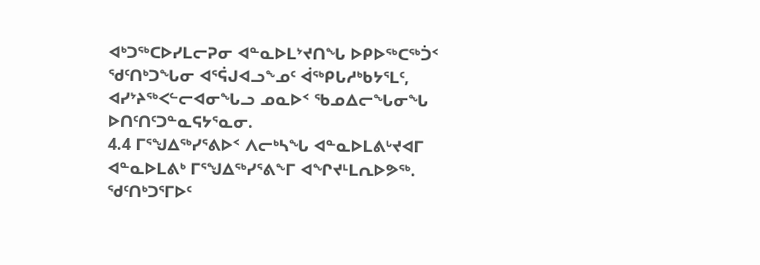ᐊᒃᑐᖅᑕᐅᓯᒪᓕᕈᓂ ᐊᓐᓇᐅᒪᔾᔪᑎᖓ ᐅᑭᐅᖅᑕᖅᑑᑉ ᖁᑦᑎᒃᑐᖓᓂ ᐊᕐᕌᒍᐊᓗᖕᓄᑦ ᐋᖅᑭᒐᓱᒃᑲᔭᕐᒪᑦ, ᐊᓯᔾᔨᖅᐸᓪᓕᐊᓂᖓᓗ ᓄᓇᐅᑉ ᖃᓄᐃᓕᖓᓂᖓ ᐅᑎᑦᑎᑦᑐᓐᓇᕋᔭᕐᓇᓂ.
4.4 ᒥᕐᖑᐃᖅᓯᕐᕕᐅᑉ ᐱᓕᒃᓴᖓ ᐊᓐᓇᐅᒪᕕᒡᔪᐊᒥ
ᐊᓐᓇᐅᒪᕕᒃ ᒥᕐᖑᐃᖅᓯᕐᕕᖕᒥ ᐊᖏᔪᒻᒪᕆᐅᕗᖅ. ᖁᑦᑎᒃᑐᕐᒥᐅᑦ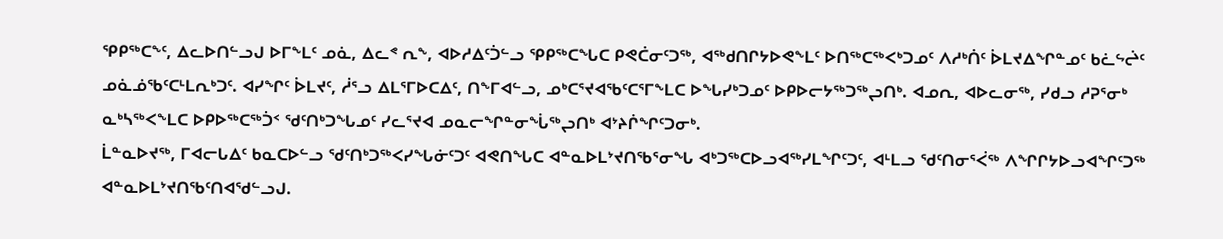ᕿᑭᖅᑕᖕᑦ, ᐃᓚᐅᑎᓪᓗᒍ ᐅᒥᖕᒪᑦ ᓄᓈ, ᐃᓚᕝ ᕆᖕ, ᐊᐅᓱᐃᑦᑑᓪᓗ ᕿᑭᖅᑕᖓᑕ ᑭᕙᑖᓂᑦᑐᖅ, ᐊᖅᑯᑎᒋᔭᐅᕙᖕᒪᑦ ᐅᑎᖅᑕᖅᐸᒃᑐᓄᑦ ᐱᓱᒃᑏᑦ ᐆᒪᔪᐃᖏᓐᓄᑦ ᑲᓛᖦᖡᑦ ᓄᓈᓅᖃᑦᑕᒻᒪᕆᒃᑐᑦ. ᐊᓯᖏᑦ ᐆᒪᔪᑦ, ᓲᕐᓗ ᐃᒪᕐᒥᐅᑕᐃᑦ, ᑎᖕᒥᐊᓪᓗ, ᓄᒃᑕᕐᔪᐊᖃᑦᑕᕐᒥᖕᒪᑕ ᐅᖓᓯᒃᑐᓄᑦ ᐅᑭᐅᓕᔭᖅᑐᖅᖢᑎᒃ. ᐊᓄᕆ, ᐊᐅᓚᓂᖅ, ᓯᑯᓗ ᓱᕈᕐᓂᒃ ᓇᒃᓴᖅᐸᖕᒪᑕ ᐅᑭᐅᖅᑕᖅᑑᑉ ᖁᑦᑎᒃᑐᖓᓄᑦ ᓯᓚᕐᔪᐊ ᓄᓇᓕᖏᓐᓂᖔᖅᖢᑎᒃ ᐊᔾᔨᒌᖏᑦᑐᓂᒃ.
ᒫᓐᓇᐅᔪᖅ, ᒥᐊᓕᒐᐃᑦ ᑲᓇᑕᐅᓪᓗ ᖁᑦᑎᒃᑐᖅᐸᓯᖓᓃᑦᑐᑦ ᐊᕙᑎᖓᑕ ᐊᓐᓇᐅᒪᔾᔪᑎᖃᕐᓂᖓ ᐊᒃᑐᖅᑕᐅᓗᐊᖅᓯᒪᖏᑦᑐᑦ, ᐊᒻᒪᓗ ᖁᑦᑎᓂᕐᐹᖅ ᐱᖏᒋᔭᐅᓗᐊᖏᑦᑐᖅ ᐊᓐᓇᐅᒪᔾᔪᑎᖃᑦᑎᐊᖁᓪᓗᒍ.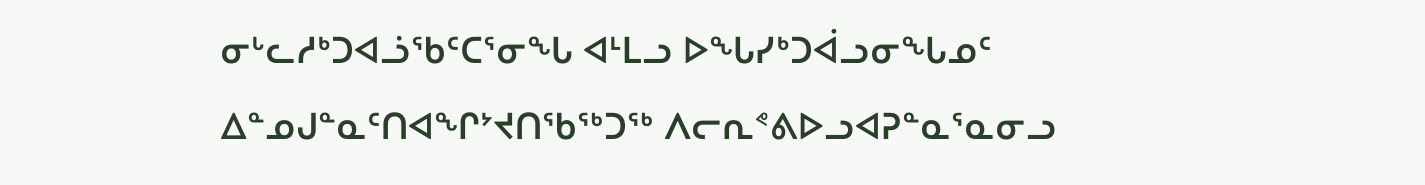ᓂᒡᓚᓱᒃᑐᐊᓘᖃᑦᑕᕐᓂᖓ ᐊᒻᒪᓗ ᐅᖓᓯᒃᑐᐋᓗᓂᖓᓄᑦ ᐃᓐᓄᒍᓐᓇᑦᑎᐊᖏᔾᔪᑎᖃᖅᑐᖅ ᐱᓕᕆᕝᕕᐅᓗᐊᕈᓐᓇᕐᓇᓂᓗ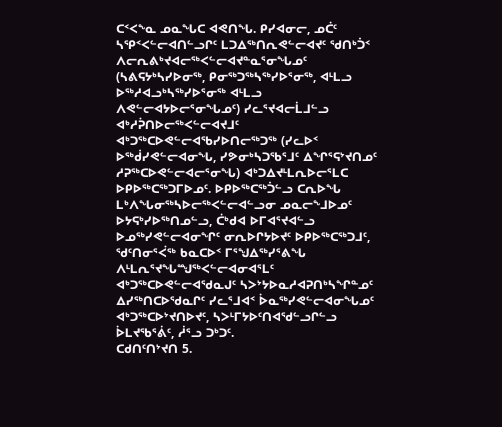ᑕᑉᐸᖕᓇ ᓄᓇᖓᑕ ᐊᕙᑎᖓ. ᑭᓯᐊᓂᓕ, ᓄᑖᑦ ᓴᕿᑉᐸᓪᓕᐊᑎᓪᓗᒋᑦ ᒪᑐᐃᖅᑎᕆᕙᓪᓕᐊᔪᑦ ᖁᑎᒃᑑᑉ ᐱᓕᕆᕕᒃᔪᐊᓕᖅᐸᓪᓕᐊᔪᓐᓇᕐᓂᖓᓄᑦ (ᓴᕕᕋᔭᒃᓴᓯᐅᓂᖅ, ᑭᓂᖅᑐᖅᓴᖅᓯᐅᕐᓂᖅ, ᐊᒻᒪᓗ ᐅᖅᓱᐊᓗᒃᓴᖅᓯᐅᕐᓂᖅ ᐊᒻᒪᓗ ᐱᕙᓪᓕᐊᔭᐅᓕᕐᓂᖓᓄᑦ) ᓯᓚᕐᔪᐊᓕᒫᒧᓪᓗ ᐊᒃᓱᕉᑎᐅᓕᖅᐸᓪᓕᐊᔪᒧᑦ ᐊᒃᑐᖅᑕᐅᕙᓪᓕᐊᖃᓯᐅᑎᓕᖅᑐᖅ (ᓯᓚᐅᑉ ᐅᖅᑰᓯᕙᓪᓕᐊᓂᖓ, ᓯᕗᓂᒃᓴᑐᖃᕐᒧᑦ ᐃᖏᕐᕋᔾᔪᑎᓄᑦ ᓱᕈᖅᑕᐅᕙᓪᓕᐊᓕᕐᓂᖓ) ᐊᒃᑐᐃᔪᒻᒪᕆᐅᓕᕐᒪᑕ ᐅᑭᐅᖅᑕᖅᑐᒥᐅᓄᑦ. ᐅᑭᐅᖅᑕᖅᑑᓪᓗ ᑕᕆᐅᖓ ᒪᒃᐱᖓᓂᖅᓴᐅᓕᖅᐸᓪᓕᐊᓪᓗᓂ ᓄᓇᓕᖕᒧᐅᓄᑦ ᐅᔭᕋᒃᓯᐅᖅᑎᓄᓪᓗ, ᑖᒃᑯᐊ ᐅᒥᐊᕐᔪᐊᓪᓗ ᐅᓄᖅᓯᕙᓪᓕᐊᓂᖏᑦ ᓂᕆᐅᒋᔭᐅᔪᑦ ᐅᑭᐅᖅᑕᖅᑐᒧᑦ, ᖁᑦᑎᓂᕐᐹᖅ ᑲᓇᑕᐅᑉ ᒥᕐᖑᐃᖅᓯᕐᕕᖓ ᐱᒻᒪᕆᕐᔪᖓᙳᖅᐸᓪᓕᐊᓂᐊᕐᒪᑦ ᐊᒃᑐᖅᑕᐅᕙᓪᓕᐊᖁᓇᒍᑦ ᓴᐳᔾᔭᐅᓇᓱᐊᕈᑎᒃᓴᖏᓐᓄᑦ ᐃᓯᖅᑎᑕᐅᖁᓇᒋᑦ ᓯᓚᕐᒧᐊᑉ ᐆᓇᖅᓯᕙᓪᓕᐊᓂᖓᓄᑦ ᐊᒃᑐᖅᑕᐅᔾᔪᑎᐅᔪᑦ, ᓴᐳᒻᒥᔭᐅᑦᑎᐊᖁᓪᓗᒋᓪᓗ ᐆᒪᔪᖃᕐᕖᑦ, ᓲᕐᓗ ᑐᒃᑐᑦ.
ᑕᑯᑎᑦᑎᔾᔪᑎ 5.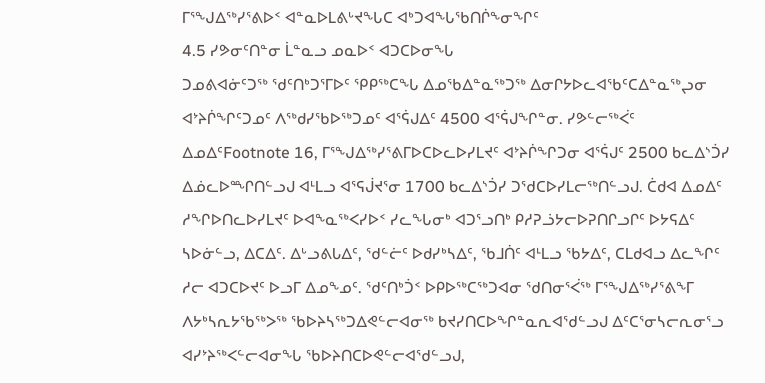ᒥᕐᖑᐃᖅᓯᕐᕕᐅᑉ ᐊᓐᓇᐅᒪᕕᒡᔪᖓᑕ ᐊᒃᑐᐊᖓᖃᑎᒌᖕᓂᖏᑦ
4.5 ᓯᕗᓂᑦᑎᓐᓂ ᒫᓐᓇᓗ ᓄᓇᐅᑉ ᐊᑐᑕᐅᓂᖓ
ᑐᓄᕕᐊᓃᑦᑐᖅ ᖁᑦᑎᒃᑐᕐᒥᐅᑦ ᕿᑭᖅᑕᖓ ᐃᓄᖃᐃᓐᓇᖅᑐᖅ ᐃᓂᒋᔭᐅᓚᐊᖃᑦᑕᐃᓐᓇᖅᖢᓂ ᐊᔾᔨᒌᖏᑦᑐᓄᑦ ᐱᖅᑯᓯᖃᐅᖅᑐᓄᑦ ᐊᕐᕌᒍᐃᑦ 4500 ᐊᕐᕌᒍᖏᓐᓂ. ᓯᕗᓪᓕᖅᐹᑦ ᐃᓄᐃᑦFootnote 16, ᒥᕐᖑᐃᖅᓯᕐᕕᒥᐅᑕᐅᓚᐅᓯᒪᔪᑦ ᐊᔾᔨᒌᖏᑐᓂ ᐊᕐᕌᒍᑦ 2500 ᑲᓚᐃᔅᑑᓯ ᐃᓅᓚᐅᙱᑎᓪᓗᒍ ᐊᒻᒪᓗ ᐊᕐᕋᒎᔪᕐᓂ 1700 ᑲᓚᐃᔅᑑᓯ ᑐᖁᑕᐅᓯᒪᓕᖅᑎᓪᓗᒍ. ᑖᑯᐊ ᐃᓄᐃᑦ ᓱᖏᐅᑎᓚᐅᓯᒪᔪᑦ ᐅᐊᖕᓇᖅᐸᓯᐅᑉ ᓯᓚᖓᓂᒃ ᐊᑐᕐᓗᑎᒃ ᑭᓱᕈᓘᔭᓕᐅᕈᑎᒋᓗᒋᑦ ᐅᔭᕋᐃᑦ ᓴᐅᓃᓪᓗ, ᐃᑕᐃᑦ. ᐃᒡᓗᕕᒐᐃᑦ, ᖁᓪᓖᑦ ᐅᑯᓯᒃᓴᐃᑦ, ᖃᒧᑏᑦ ᐊᒻᒪᓗ ᖃᔭᐃᑦ, ᑕᒪᑯᐊᓗ ᐃᓚᖏᑦ ᓱᓕ ᐊᑐᑕᐅᔪᑦ ᐅᓗᒥ ᐃᓄᖕᓄᑦ. ᖁᑦᑎᒃᑑᑉ ᐅᑭᐅᖅᑕᖅᑐᐊᓂ ᖁᑎᓂᕐᐹᖅ ᒥᕐᖑᐃᖅᓯᕐᕕᖕᒥ ᐱᔭᒃᓴᕆᔭᖃᖅᐳᖅ ᖃᐅᔨᓴᖅᑐᐃᕙᓪᓕᐊᓂᖅ ᑲᔪᓯᑎᑕᐅᖏᓐᓇᕆᐊᖁᓪᓗᒍ ᐃᑦᑕᕐᓂᓴᓕᕆᓂᕐᓗ ᐊᓯᔾᔨᖅᐸᓪᓕᐊᓂᖓ ᖃᐅᔨᑎᑕᐅᕙᓪᓕᐊᖁᓪᓗᒍ,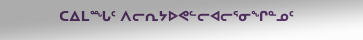ᑕᐃᒪᙵᑦ ᐱᓕᕆᔭᐅᕙᓪᓕᐊᓕᕐᓂᖏᓐᓄᑦ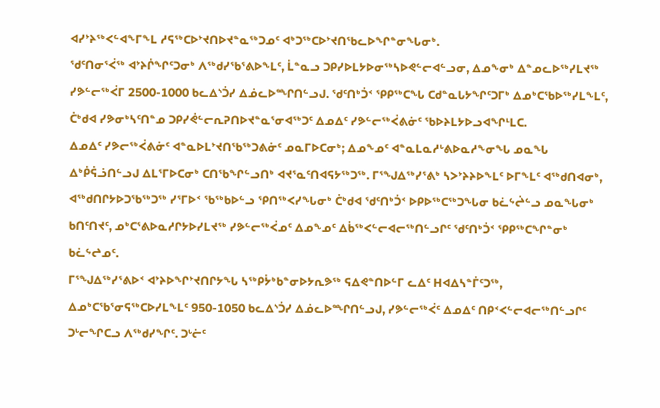ᐊᓯᔾᔨᖅᐸᓪᐊᖕᒥᖕᒪ ᓱᕋᖅᑕᐅᔾᔪᑎᐅᔪᓐᓇᖅᑐᓄᑦ ᐊᒃᑐᖅᑕᐅᔾᔪᑎᖃᓚᐅᖏᓐᓂᖓᓂᒃ.
ᖁᑦᑎᓂᕐᐹᖅ ᐊᔾᔨᒌᖏᑦᑐᓂᒃ ᐱᖅᑯᓯᖃᕐᕕᐅᖕᒪᑦ, ᒫᓐᓇᓗ ᑐᑭᓯᐅᒪᔭᐅᓂᖅᓴᐅᕙᓪᓕᐊᓪᓗᓂ, ᐃᓄᖕᓂᒃ ᐃᓐᓄᓚᐅᖅᓯᒪᔪᖅ ᓯᕗᓪᓕᖅᐹᒥ 2500-1000 ᑲᓚᐃᔅᑑᓯ ᐃᓅᓚᐅᙱᑎᓪᓗᒍ. ᖁᑦᑎᒃᑑᑉ ᕿᑭᖅᑕᖓ ᑕᑯᓐᓇᒐᔭᖏᑦᑐᒥᒃ ᐃᓄᒃᑕᖃᐅᖅᓯᒪᖕᒪᑦ, ᑖᒃᑯᐊ ᓯᕗᓂᒃᓴᑦᑎᓐᓄ ᑐᑭᓯᕚᓪᓕᕆᕈᑎᐅᔪᓐᓇᕐᓂᐊᖅᑐᑦ ᐃᓄᐃᑦ ᓯᕗᓪᓕᖅᐹᕕᓃᑦ ᖃᐅᔨᒪᔭᐅᓗᐊᖏᒻᒪᑕ.
ᐃᓄᐃᑦ ᓯᕗᓕᖅᐹᕕᓃᑦ ᐊᓐᓇᐅᒪᔾᔪᑎᖃᖅᑐᕕᓃᑦ ᓄᓇᒥᐅᑕᓂᒃ; ᐃᓄᖕᓄᑦ ᐊᓐᓇᒪᓇᓱᒡᕕᐅᓇᓱᖕᓂᖓ ᓄᓇᖓ ᐃᒃᑮᕌᓘᑎᓪᓗᒍ ᐃᒪᕐᒥᐅᑕᓂᒃ ᑕᑎᖃᖏᓪᓗᑎᒃ ᐊᔪᕐᓇᑦᑎᐊᕋᔭᖅᑐᖅ. ᒥᕐᖑᐃᖅᓯᕐᕕᒃ ᓴᐳᔾᔨᔨᐅᖕᒪᑦ ᐅᒥᖕᒪᑦ ᐊᖅᑯᑎᐊᓂᒃ, ᐊᖅᑯᑎᒋᔭᐅᑐᖃᖅᑐᖅ ᓯᕐᒥᐅᑉ ᖃᖅᑲᐅᓪᓗ ᕿᑎᖅᐸᓯᖓᓂᒃ ᑖᒃᑯᐊ ᖁᑦᑎᒃᑑᑉ ᐅᑭᐅᖅᑕᖅᑐᖓᓂ ᑲᓛᖦᖡᓪᓗ ᓄᓇᖓᓂᒃ ᑲᑎᑦᑎᔪᑦ, ᓄᒃᑕᕐᕕᐅᓇᓱᒋᔭᐅᓯᒪᔪᖅ ᓯᕗᓪᓕᖅᐹᓄᑦ ᐃᓄᖕᓄᑦ ᐃᑳᖅᐸᓪᓕᐊᓕᖅᑎᓪᓗᒋᑦ ᖁᑦᑎᒃᑑᑉ ᕿᑭᖅᑕᖏᓐᓂᒃ ᑲᓛᖦᖠᓄᑦ.
ᒥᕐᖑᐃᖅᓯᕐᕕᐅᑉ ᐊᔾᔨᐅᖏᔾᔪᑎᒋᔭᖓ ᓴᖅᑭᔮᒃᑲᓐᓂᐅᔭᕆᕗᖅ ᕋᐃᕙᓐᑎᐅᓪᒥ ᓚᐃᑦ ᕼᐊᐃᓴᓐᒦᑦᑐᖅ, ᐃᓄᒃᑕᖃᕐᓂᕋᖅᑕᐅᓯᒪᖕᒪᑦ 950-1050 ᑲᓚᐃᔅᑑᓯ ᐃᓅᓚᐅᙱᑎᓪᓗᒍ, ᓯᕗᓪᓕᖅᐹᑦ ᐃᓄᐃᑦ ᑎᑭᑉᐸᓪᓕᐊᓕᖅᑎᓪᓗᒋᑦ ᑐᒡᓕᖏᑕᓗ ᐱᖅᑯᓯᖏᑦ. ᑐᒡᓖᑦ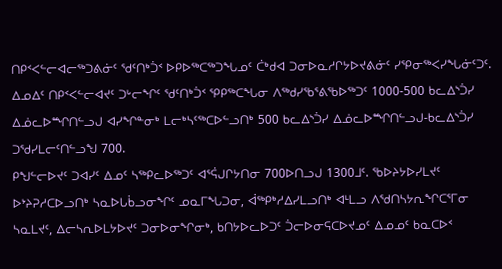ᑎᑭᑉᐸᓪᓕᐊᓕᖅᑐᕕᓃᑦ ᖁᑦᑎᒃᑑᑉ ᐅᑭᐅᖅᑕᖅᑐᖓᓄᑦ ᑖᒃᑯᐊ ᑐᓂᐅᓇᓱᒋᔭᐅᔪᕕᓃᑦ ᓯᕿᓂᖅᐸᓯᖓᓃᑦᑐᑦ. ᐃᓄᐃᑦ ᑎᑭᑉᐸᓪᓕᐊᔪᑦ ᑐᒡᓕᖏᑦ ᖁᑦᑎᒃᑑᑉ ᕿᑭᖅᑕᖓᓂ ᐱᖅᑯᓯᖃᕐᕕᖃᐅᖅᑐᑦ 1000-500 ᑲᓚᐃᔅᑑᓯ ᐃᓅᓚᐅᙱᑎᓪᓗᒍ ᐊᓯᖏᓐᓂᒃ ᒪᓕᒃᓴᑦᖅᑕᐅᓪᓗᑎᒃ 500 ᑲᓚᐃᔅᑑᓯ ᐃᓅᓚᐅᙱᑎᓪᓗᒍ-ᑲᓚᐃᔅᑑᓯ ᑐᖁᓯᒪᓕᑦᑎᓪᓗᖑ 700.
ᑭᖑᓪᓕᐅᔪᑦ ᑐᐊᓯᑦ ᐃᓄᑦ ᓴᖅᑭᓚᐅᖅᑐᑦ ᐊᕐᕌᒍᒋᔭᑎᓂ 700ᐅᑎᓗᒍ 1300ᒧᑦ. ᖃᐅᔨᔭᐅᓯᒪᔪᑦ ᐅᔾᔨᕈᓱᑕᐅᓗᑎᒃ ᓴᓇᐅᒐᑳᓗᓂᖏᑦ ᓄᓇᒥᖓᑐᓂ, ᐋᖅᑭᒃᓱᐃᓯᒪᓗᑎᒃ ᐊᒻᒪᓗ ᐱᖁᑎᓴᔭᕆᖏᑕᕐᒥᓂ ᓴᓇᒪᔪᑦ, ᐃᓕᓴᕆᐅᒪᔭᐅᔪᑦ ᑐᓂᐅᓂᖏᓂᒃ, ᑲᑎᔭᐅᓚᐅᑐᑦ ᑑᓕᐅᓂᕋᑕᐅᔪᓄᑦ ᐃᓄᓄᑦ ᑲᓇᑕᐅᑉ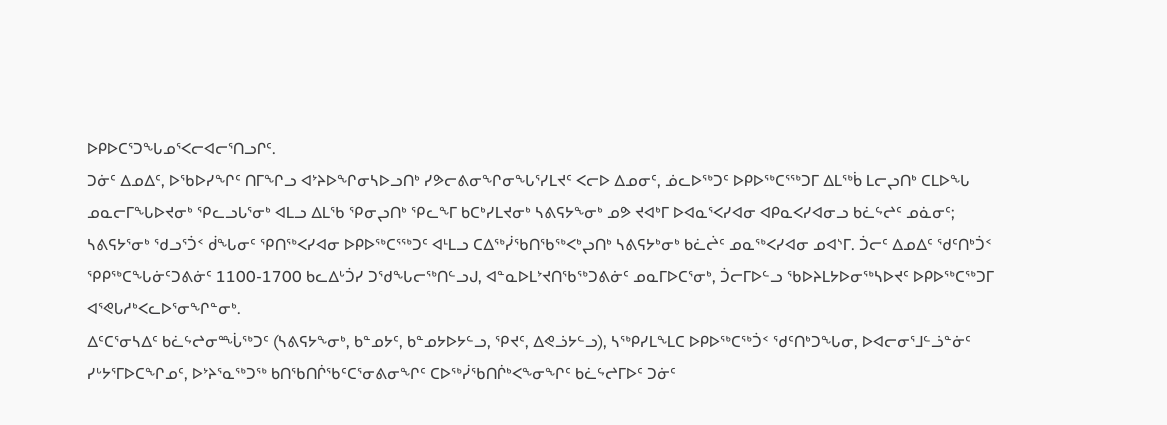ᐅᑭᐅᑕᕐᑐᖓᓄᕐᐸᓕᐊᓕᕐᑎᓗᒋᑦ.
ᑐᓃᑦ ᐃᓄᐃᑦ, ᐅᖃᐅᓯᖏᑦ ᑎᒥᖏᓗ ᐊᔾᔨᐅᖏᓂᓴᐅᓗᑎᒃ ᓯᕗᓕᕕᓂᖏᓂᖓᕐᓯᒪᔪᑦ ᐸᓕᐅ ᐃᓄᓂᑦ, ᓅᓚᐅᖅᑐᑦ ᐅᑭᐅᖅᑕᕐᖅᑐᒥ ᐃᒪᖅᑳ ᒪᓕᖢᑎᒃ ᑕᒪᐅᖓ ᓄᓇᓕᒥᖓᐅᔪᓂᒃ ᕿᓚᓗᒐᕐᓂᒃ ᐊᒪᓗ ᐃᒪᖃ ᕿᓂᖢᑎᒃ ᕿᓚᖕᒥ ᑲᑕᒃᓯᒪᔪᓂᒃ ᓴᕕᕋᔭᖕᓂᒃ ᓄᕗ ᔪᐊᒃᒥ ᐅᐊᓇᕐᐸᓯᐊᓂ ᐊᑭᓇᐸᓯᐊᓂᓗ ᑲᓛᖦᖠᑦ ᓄᓈᓂᑦ; ᓴᕕᕋᔭᕐᓂᒃ ᖁᓗᕐᑑᑉ ᑰᖓᓂᑦ ᕿᑎᖅᐸᓯᐊᓂ ᐅᑭᐅᖅᑕᕐᖅᑐᑦ ᐊᒻᒪᓗ ᑕᐃᖅᓰᖃᑎᖃᖅᐸᒃᖢᑎᒃ ᓴᕕᕋᔭᒃᓂᒃ ᑲᓛᖡᑦ ᓄᓇᖅᐸᓯᐊᓂ ᓄᐊᔅᒥ. ᑑᓕᑦ ᐃᓄᐃᑦ ᖁᑦᑎᒃᑑᑉ ᕿᑭᖅᑕᖓᓃᑦᑐᕕᓃᑦ 1100-1700 ᑲᓚᐃᒡᑑᓯ ᑐᖁᖓᓕᖅᑎᓪᓗᒍ, ᐊᓐᓇᐅᒪᔾᔪᑎᖃᖅᑐᕕᓃᑦ ᓄᓇᒥᐅᑕᕐᓂᒃ, ᑑᓕᒥᐅᓪᓗ ᖃᐅᔨᒪᔭᐅᓂᖅᓴᐅᔪᑦ ᐅᑭᐅᖅᑕᖅᑐᒥ ᐊᕐᕙᒐᓱᒃᐸᓚᐅᕐᓂᖏᓐᓂᒃ.
ᐃᑦᑕᕐᓂᓴᐃᑦ ᑲᓛᖦᖠᓂᙶᖅᑐᑦ (ᓴᕕᕋᔭᖕᓂᒃ, ᑲᓐᓄᔭᑦ, ᑲᓐᓄᔭᐅᔭᓪᓗ, ᕿᔪᑦ, ᐃᕙᓘᔭᓪᓗ), ᓴᖅᑭᓯᒪᖕᒪᑕ ᐅᑭᐅᖅᑕᖅᑑᑉ ᖁᑦᑎᒃᑐᖓᓂ, ᐅᐊᓕᓂᕐᒧᓪᓘᓐᓃᑦ ᓯᒡᔭᕐᒥᐅᑕᖏᓄᑦ, ᐅᔾᔨᕐᓇᖅᑐᖅ ᑲᑎᖃᑎᒌᖃᑦᑕᕐᓂᕕᓂᖏᑦ ᑕᐅᖅᓰᖃᑎᒌᒃᐸᖕᓂᖏᑦ ᑲᓛᖦᖠᒥᐅᑦ ᑐᓃᑦ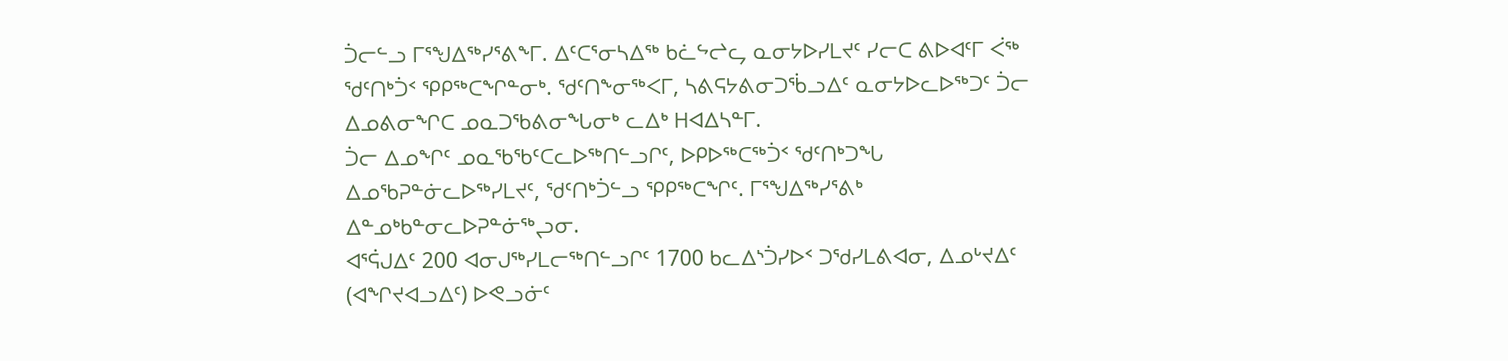ᑑᓕᓪᓗ ᒥᕐᖑᐃᖅᓯᕐᕕᖕᒥ. ᐃᑦᑕᕐᓂᓴᐃᖅ ᑲᓛᖦᖠᖤ ᓇᓂᔭᐅᓯᒪᔪᑦ ᓯᓕᑕ ᕕᐅᐊᑦᒥ ᐹᖅ ᖁᑦᑎᒃᑑᑉ ᕿᑭᖅᑕᖏᓐᓂᒃ. ᖁᑦᑎᖕᓂᖅᐸᒥ, ᓴᕕᕋᔭᕕᓂᑐᖄᓗᐃᑦ ᓇᓂᔭᐅᓚᐅᖅᑐᑦ ᑑᓕ ᐃᓄᕕᓂᖏᑕ ᓄᓇᑐᖃᕕᓂᖓᓂᒃ ᓚᐃᒃ ᕼᐊᐃᓴᓐᒥ.
ᑑᓕ ᐃᓄᖏᑦ ᓄᓇᖃᖃᑦᑕᓚᐅᖅᑎᓪᓗᒋᑦ, ᐅᑭᐅᖅᑕᖅᑑᑉ ᖁᑦᑎᒃᑐᖓ ᐃᓄᖃᕈᓐᓃᓚᐅᖅᓯᒪᔪᑦ, ᖁᑦᑎᒃᑑᓪᓗ ᕿᑭᖅᑕᖏᑦ. ᒥᕐᖑᐃᖅᓯᕐᕕᒃ ᐃᓐᓄᒃᑲᓐᓂᓚᐅᕈᓐᓃᖅᖢᓂ.
ᐊᕐᕌᒍᐃᑦ 200 ᐊᓂᒍᖅᓯᒪᓕᖅᑎᓪᓗᒋᑦ 1700 ᑲᓚᐃᔅᑑᓯᐅᑉ ᑐᖁᓯᒪᕕᐊᓂ, ᐃᓄᒡᔪᐃᑦ (ᐊᖏᔪᐊᓗᐃᑦ) ᐅᕙᓗᓃᑦ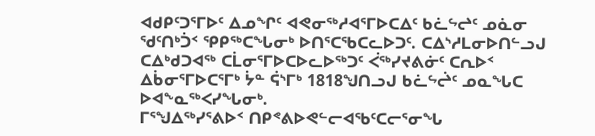ᐊᑯᑭᑦᑐᕐᒥᐅᑦ ᐃᓄᖏᑦ ᐊᕙᓂᖅᓱᐊᕐᒥᐅᑕᐃᑦ ᑲᓛᖦᖠᑦ ᓄᓈᓂ ᖁᑦᑎᒃᑑᑉ ᕿᑭᖅᑕᖓᓂᒃ ᐅᑎᕐᑕᖃᑕᓚᐅᑐᑦ. ᑕᐃᔅᓱᒪᓂᐅᑎᓪᓗᒍ ᑕᐃᒃᑯᑐᐊᖅ ᑕᒫᓂᕐᒥᐅᑕᐅᓚᐅᖅᑐᑦ ᐹᖅᓯᔪᕕᓃᑦ ᑕᕆᐅᑉ ᐃᑳᓂᕐᒥᐅᑕᕐᒥᒃ ᔮᓐ ᕌᔅᒥᒃ 1818ᖑᑎᓗᒍ ᑲᓛᖦᖡᑦ ᓄᓇᖓᑕ ᐅᐊᖕᓇᖅᐸᓯᖓᓂᒃ.
ᒥᕐᖑᐃᖅᓯᕐᕕᐅᑉ ᑎᑭᕝᕕᐅᕙᓪᓕᐊᖃᑦᑕᓕᕐᓂᖓ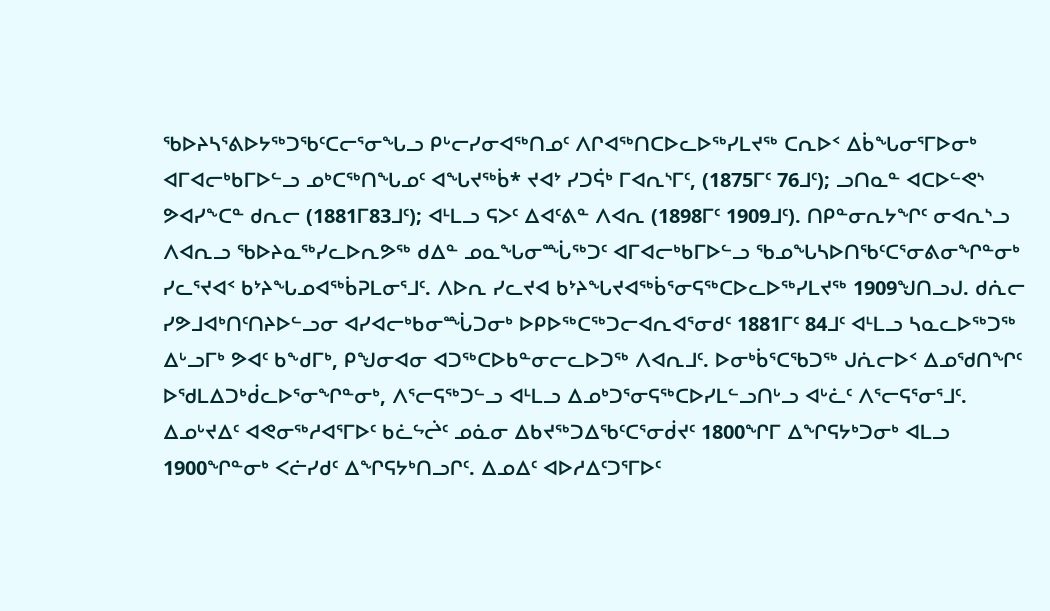ᖃᐅᔨᓴᕐᕕᐅᔭᖅᑐᖃᑦᑕᓕᕐᓂᖓᓗ ᑭᒡᓕᓯᓂᐊᖅᑎᓄᑦ ᐱᒋᐊᖅᑎᑕᐅᓚᐅᖅᓯᒪᔪᖅ ᑕᕆᐅᑉ ᐃᑳᖓᓂᕐᒥᐅᓂᒃ ᐊᒥᐊᓕᒃᑲᒥᐅᓪᓗ ᓄᒃᑕᖅᑎᖓᓄᑦ ᐊᖓᔪᖅᑳ* ᔪᐊᔾ ᓯᑐᕌᒃ ᒥᐊᕆᔅᒥᑦ, (1875ᒥᑦ 76ᒧᑦ); ᓗᑎᓇᓐ ᐊᑕᐅᓪᕙᔅ ᕗᐊᓯᖕᑕᓐ ᑯᕆᓕ (1881ᒥ83ᒧᑦ); ᐊᒻᒪᓗ ᕋᐳᑦ ᐃᐊᑦᕕᓐ ᐱᐊᕆ (1898ᒥᑦ 1909ᒧᑦ). ᑎᑭᓐᓂᕆᔭᖏᑦ ᓂᐊᕆᔅᓗ ᐱᐊᕆᓗ ᖃᐅᔨᓇᖅᓯᓚᐅᕆᕗᖅ ᑯᐃᓐ ᓄᓇᖓᓂᙶᖅᑐᑦ ᐊᒥᐊᓕᒃᑲᒥᐅᓪᓗ ᖃᓄᖓᓴᐅᑎᖃᑦᑕᕐᓂᕕᓂᖏᓐᓂᒃ ᓯᓚᕐᔪᐊᑉ ᑲᔾᔨᖓᓄᐊᖅᑳᕈᒪᓂᕐᒧᑦ. ᐱᐅᕆ ᓯᓚᔪᐊ ᑲᔾᔨᖓᔪᐊᖅᑳᕐᓂᕋᖅᑕᐅᓚᐅᖅᓯᒪᔪᖅ 1909ᖑᑎᓗᒍ. ᑯᕇᓕ ᓯᕗᒧᐊᒃᑎᑦᑎᔨᐅᓪᓗᓂ ᐊᓯᐊᓕᒃᑲᓂᙶᑐᓂᒃ ᐅᑭᐅᖅᑕᖅᑐᓕᐊᕆᐊᕐᓂᑯᑦ 1881ᒥᑦ 84ᒧᑦ ᐊᒻᒪᓗ ᓴᓇᓚᐅᖅᑐᖅ ᐃᒡᓗᒥᒃ ᕗᐊᑦ ᑲᖕᑯᒥᒃ, ᑭᖑᓂᐊᓂ ᐊᑐᖅᑕᐅᑲᓐᓂᓕᓚᐅᑐᖅ ᐱᐊᕆᒧᑦ. ᐅᓂᒃᑳᕐᑕᖃᑐᖅ ᒍᕇᓕᐅᑉ ᐃᓄᖁᑎᖏᑦ ᐅᖁᒪᐃᑐᒃᑰᓚᐅᕐᓂᖏᓐᓂᒃ, ᐱᕐᓕᕋᖅᑐᓪᓗ ᐊᒻᒪᓗ ᐃᓄᒃᑐᕐᓂᕋᖅᑕᐅᓯᒪᓪᓗᑎᒡᓗ ᐊᒡᓛᑦ ᐱᕐᓕᕋᕐᓂᕐᒧᑦ.
ᐃᓄᒡᔪᐃᑦ ᐊᕙᓂᖅᓱᐊᕐᒥᐅᑦ ᑲᓛᖦᖡᑦ ᓄᓈᓂ ᐃᑲᔪᖅᑐᐃᖃᑦᑕᕐᓂᑰᔪᑦ 1800ᖏᒥ ᐃᖏᕋᔭᒃᑐᓂᒃ ᐊᒪᓗ 1900ᖏᓐᓂᒃ ᐸᓖᓯᑯᑦ ᐃᖏᕋᔭᒃᑎᓗᒋᑦ. ᐃᓄᐃᑦ ᐊᐅᓱᐃᑦᑐᕐᒥᐅᑦ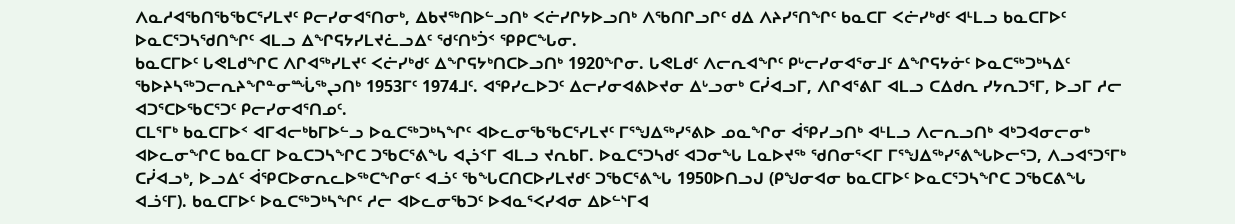ᐱᓇᓱᐊᖃᑎᖃᖃᑕᕐᓯᒪᔪᑦ ᑭᓕᓯᓂᐊᕐᑎᓂᒃ, ᐃᑲᔪᖅᑎᐅᓪᓗᑎᒃ ᐸᓖᓯᒋᔭᐅᓗᑎᒃ ᐱᖃᑎᒋᓗᒋᑦ ᑯᐃ ᐱᔨᓯᕐᑎᖏᑦ ᑲᓇᑕᒥ ᐸᓖᓯᒃᑯᑦ ᐊᒻᒪᓗ ᑲᓇᑕᒥᐅᑦ ᐅᓇᑕᕐᑐᓴᖁᑎᖏᑦ ᐊᒪᓗ ᐃᖏᕋᔭᓯᒪᔪᓛᓗᐃᑦ ᖁᑦᑎᒃᑑᑉ ᕿᑭᑕᖓᓂ.
ᑲᓇᑕᒥᐅᑦ ᒐᕙᒪᑯᖏᑕ ᐱᒋᐊᖅᓯᒪᔪᑦ ᐸᓖᓯᒃᑯᑦ ᐃᖏᕋᔭᒃᑎᑕᐅᓗᑎᒃ 1920ᖏᓂ. ᒐᕙᒪᑯᑦ ᐱᓕᕆᐊᖏᑦ ᑭᒡᓕᓯᓂᐊᕐᓂᒧᑦ ᐃᖏᕋᔭᓃᑦ ᐅᓇᑕᖅᑐᒃᓴᐃᑦ ᖃᐅᔨᓴᖅᑐᓕᕆᔨᖏᓐᓂᙶᖅᖢᑎᒃ 1953ᒥᑦ 1974ᒧᑦ. ᐊᕿᓯᓚᐅᑐᑦ ᐃᓕᓯᓂᐊᕕᐅᔪᓂ ᐃᒡᓗᓂᒃ ᑕᓰᐊᓗᒥ, ᐱᒋᐊᕐᕕᒥ ᐊᒪᓗ ᑕᐃᑯᕆ ᓯᔭᕆᑐᕐᒥ, ᐅᓗᒥ ᓱᓕ ᐊᑐᕐᑕᐅᖃᑕᕐᑐᑦ ᑭᓕᓯᓂᐊᕐᑎᓄᑦ.
ᑕᒪᕐᒥᒃ ᑲᓇᑕᒥᐅᑉ ᐊᒥᐊᓕᒃᑲᒥᐅᓪᓗ ᐅᓇᑕᖅᑐᒃᓴᖏᑦ ᐊᐅᓚᓂᖃᖃᑕᕐᓯᒪᔪᑦ ᒥᕐᖑᐃᖅᓯᕐᕕᐅ ᓄᓇᖏᓂ ᐋᕿᓯᓗᑎᒃ ᐊᒻᒪᓗ ᐱᓕᕆᓗᑎᒃ ᐊᒃᑐᐊᓂᓕᓂᒃ ᐊᐅᓚᓂᖏᑕ ᑲᓇᑕᒥ ᐅᓇᑕᑐᓴᖏᑕ ᑐᖃᑕᕐᕕᖓ ᐊᖣᑉᒥ ᐊᒪᓗ ᔪᕆᑲᒥ. ᐅᓇᑕᕐᑐᓴᑯᑦ ᐊᑐᓂᖓ ᒪᓇᐅᔪᖅ ᖁᑎᓂᕐᐸᒥ ᒥᕐᖑᐃᖅᓯᕐᕕᖓᐅᓕᕐᑐ, ᐱᓗᐊᕐᑐᕐᒥᒃ ᑕᓰᐊᓗᒃ, ᐅᓗᐃᑦ ᐋᕿᑕᐅᓂᕆᓚᐅᖅᑕᖏᓂᑦ ᐊᓘᑦ ᖃᖓᑕᑎᑕᐅᓯᒪᔪᑯᑦ ᑐᖃᑕᕐᕕᖓ 1950ᐅᑎᓗᒍ (ᑭᖑᓂᐊᓂ ᑲᓇᑕᒥᐅᑦ ᐅᓇᑕᕐᑐᓴᖏᑕ ᑐᖃᑕᕕᖓ ᐊᓘᑦᒥ). ᑲᓇᑕᒥᐅᑦ ᐅᓇᑕᖅᑐᒃᓴᖏᑦ ᓱᓕ ᐊᐅᓚᓂᖃᑐᑦ ᐅᐊᓇᕐᐸᓯᐊᓂ ᐃᐅᓪᔅᒥᐊ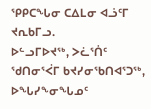ᕿᑭᑕᖓᓂ ᑕᐃᒪᓂ ᐊᓘᑦᒥ ᔪᕆᑲᒥᓗ.
ᐅᓪᓗᒥᐅᔪᖅ, ᐳᓛᕐᑏᑦ ᖁᑎᓂᕐᐹᒥ ᑲᔪᓯᓂᖃᑎᐊᕐᑐᖅ, ᐅᖓᓯᖕᓂᖓᓄᑦ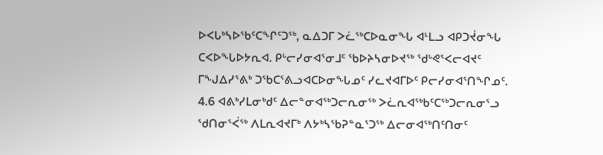ᐅᐸᒐᒃᓴᐅᖃᑦᑕᖏᑦᑐᖅ, ᓇᐃᑐᒥ ᐳᓛᖅᑕᐅᓇᓂᖓ ᐊᒻᒪᓗ ᐊᑭᑐᔫᓂᖓ ᑕᐸᐅᖓᐅᔭᕆᐊ. ᑭᒡᓕᓯᓂᐊᕐᓂᒧᑦ ᖃᐅᔨᓴᓂᐅᔪᖅ ᖁᒡᕙᕐᐸᓕᐊᔪᑦ ᒥᖑᐃᓯᕐᕕᒃ ᑐᖃᑕᕐᕕᓗᐊᑕᐅᓂᖓᓄᑦ ᓯᓚᔪᐊᒥᐅᑦ ᑭᓕᓯᓂᐊᕐᑎᖏᓄᑦ.
4.6 ᐊᕕᒃᓯᒪᓂᒃᑯᑦ ᐃᓕᓐᓂᐊᖅᑐᓕᕆᓂᖅ ᐳᓛᕆᐊᖅᑲᑦᑕᖅᑐᓕᕆᓂᕐᓗ
ᖁᑎᓂᕐᐹᖅ ᐱᒪᕆᐊᔪᒥᒃ ᐱᔭᒃᓴᖃᕈᓐᓇᕐᑐᖅ ᐃᓕᓂᐊᖅᑎᑦᑎᓂᑦ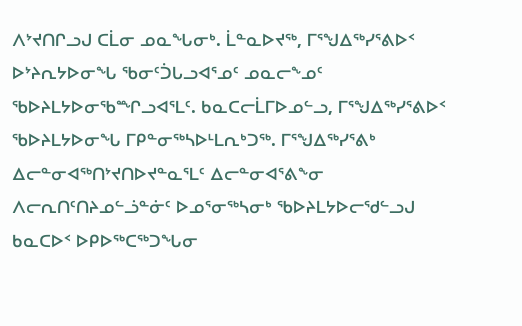ᐱᔾᔪᑎᒋᓗᒍ ᑕᒫᓂ ᓄᓇᖓᓂᒃ. ᒫᓐᓇᐅᔪᖅ, ᒥᕐᖑᐃᖅᓯᕐᕕᐅᑉ ᐅᔾᔨᕆᔭᐅᓂᖓ ᖃᓂᑦᑑᒐᓗᐊᕐᓄᑦ ᓄᓇᓕᖕᓄᑦ ᖃᐅᔨᒪᔭᐅᓂᖃᙱᓗᐊᕐᒪᑦ. ᑲᓇᑕᓕᒫᒥᐅᓄᓪᓗ, ᒥᕐᖑᐃᖅᓯᕐᕕᐅᑉ ᖃᐅᔨᒪᔭᐅᓂᖓ ᒥᑭᓐᓂᖅᓴᐅᒻᒪᕆᒃᑐᖅ. ᒥᕐᖑᐃᖅᓯᕐᕕᒃ ᐃᓕᓐᓂᐊᖅᑎᔾᔪᑎᐅᔪᓐᓇᕐᒪᑦ ᐃᓕᓐᓂᐊᕐᕕᖕᓂ ᐱᓕᕆᑎᑦᑎᔨᓄᓪᓘᓐᓃᑦ ᐅᓄᕐᓂᖅᓴᓂᒃ ᖃᐅᔨᒪᔭᐅᓕᖁᓪᓗᒍ ᑲᓇᑕᐅᑉ ᐅᑭᐅᖅᑕᖅᑐᖓᓂ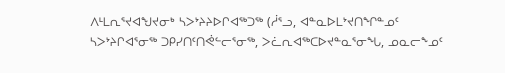ᐱᒻᒪᕆᕐᔪᐊᖑᔪᓂᒃ ᓴᐳᔾᔨᔨᐅᒋᐊᖅᑐᖅ (ᓲᕐᓗ, ᐊᓐᓇᐅᒪᔾᔪᑎᖏᓐᓄᑦ ᓴᐳᔾᔨᒋᐊᕐᓂᖅ ᑐᑭᓯᑎᑦᑎᕚᓪᓕᕐᓂᖅ, ᐳᓛᕆᐊᖅᑕᐅᔪᓐᓇᕐᓂᖓ, ᓄᓇᓕᖕᓄᑦ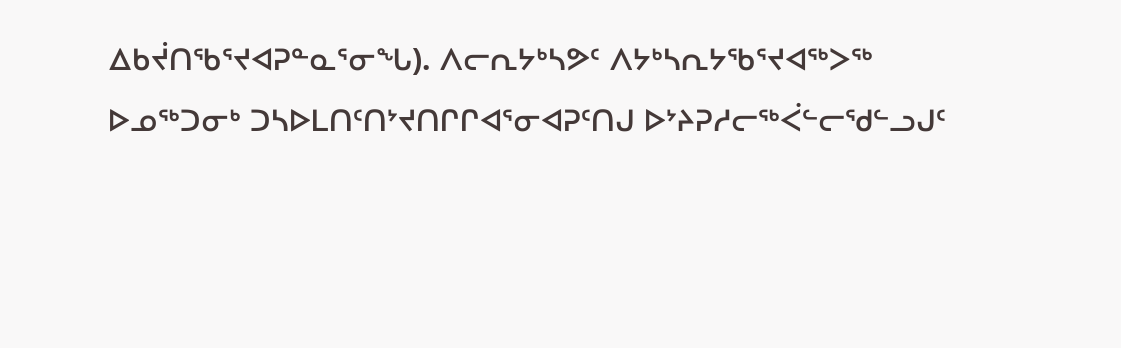ᐃᑲᔫᑎᖃᕐᔪᐊᕈᓐᓇᕐᓂᖓ). ᐱᓕᕆᔭᒃᓴᕗᑦ ᐱᔭᒃᓴᕆᔭᖃᕐᔪᐊᖅᐳᖅ ᐅᓄᖅᑐᓂᒃ ᑐᓴᐅᒪᑎᑦᑎᔾᔪᑎᒋᒋᐊᕐᓂᐊᕈᑦᑎᒍ ᐅᔾᔨᕈᓱᓕᖅᐹᓪᓕᖁᓪᓗᒍᑦ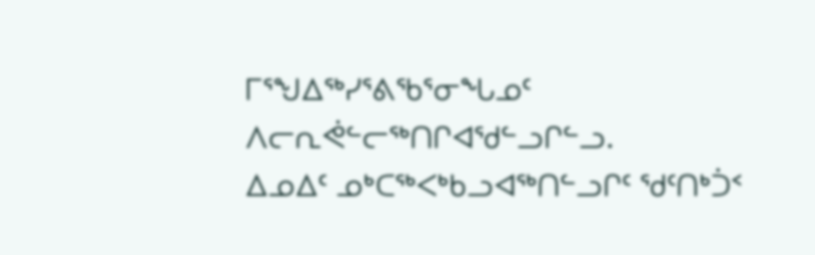ᒥᕐᖑᐃᖅᓯᕐᕕᖃᕐᓂᖓᓄᑦ ᐱᓕᕆᕚᓪᓕᖅᑎᒋᐊᖁᓪᓗᒋᓪᓗ.
ᐃᓄᐃᑦ ᓄᒃᑕᖅᐸᒃᑲᓗᐊᖅᑎᓪᓗᒋᑦ ᖁᑦᑎᒃᑑᑉ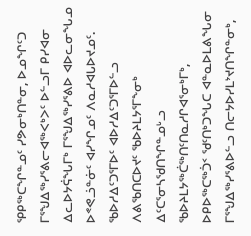ᕿᑭᖅᑕᖏᓐᓄᑦ ᓯᕗᓂᒃᑎᓐᓂ, ᐅᓄᖏᑦᑐ ᒥᕐᖑᐃᖅᓯᕐᕕᓕᐊᖅᐸᒃᐳᑦ ᐅᓪᓗᒥ ᑭᓯᐊᓂ ᐃᓚᐅᔭᕌᖓᒥᒃ ᒥᕐᖑᐃᖅᓯᕐᕕᐅ ᐊᐅᓚᓂᖓᓄ ᐅᕝᕙᓘᓐᓃᑦ ᐊᓯᖏᓄᑦ ᐱᓇᓱᐊᒐᐅᔪᓄᑦ. ᖃᐅᓱᐃᑦᑐᕐᒥᐅᑦ ᐊᐅᓱᐃᑦᑐᕐᒥᐅᓪᓗ ᐱᕕᖃᑎᑕᐅᔪᑦ ᖃᐅᔨᒪᔭᕐᒥᖕᓂᒃ ᐃᑦᑕᕐᓂᓴᖁᑎᖏᓐᓄᒡᓗ ᖃᐅᔨᒪᔭᖅᑖᖅᑎᑦᑎᓇᓱᒋᐊᕐᓂᒃᒥᒃ, ᐅᑭᐅᖅᑕᖅᑑᑉ ᖁᑦᑎᒃᑐᖓᑕ ᐊᓐᓇᐅᒪᕕᖓᓂ ᒥᕐᖑᐃᖅᓯᕐᕕᐅᓪᓗ ᑎᓕᔭᐅᓯᒪᔾᔪᑎᖏᓐᓂᒃ,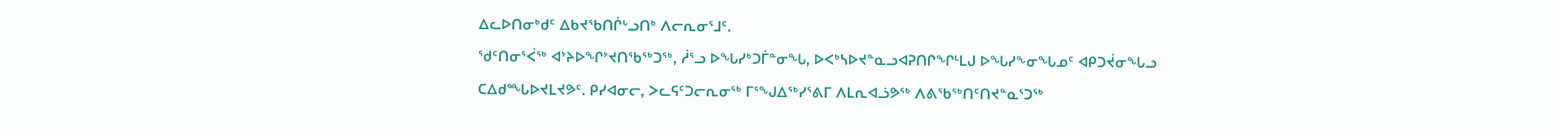ᐃᓚᐅᑎᓂᒃᑯᑦ ᐃᑲᔪᖃᑎᒌᒡᓗᑎᒃ ᐱᓕᕆᓂᕐᒧᑦ.
ᖁᑦᑎᓂᕐᐹᖅ ᐊᔾᔨᐅᖏᔾᔪᑎᖃᖅᑐᖅ, ᓲᕐᓗ ᐅᖓᓯᒃᑐᒦᓐᓂᖓ, ᐅᐸᒃᓴᐅᔪᓐᓇᓗᐊᕈᑎᒋᖏᒻᒪᒍ ᐅᖓᓯᖕᓂᖓᓄᑦ ᐊᑭᑐᔫᓂᖓᓗ ᑕᐃᑯᙵᐅᔪᒪᔪᕗᑦ. ᑭᓯᐊᓂᓕ, ᐳᓚᕋᑦᑐᓕᕆᓂᖅ ᒥᕐᖑᐃᖅᓯᕐᕕᒥ ᐱᒪᕆᐊᓘᕗᖅ ᐱᕕᖃᖅᑎᑦᑎᔪᓐᓇᕐᑐᖅ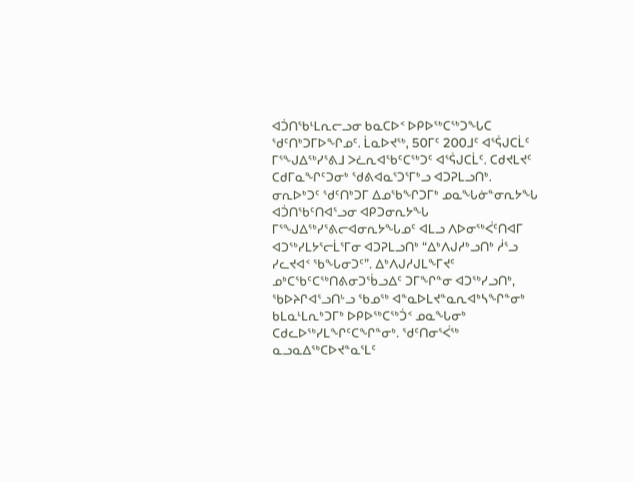ᐊᑑᑎᖃᒻᒪᕆᓕᓗᓂ ᑲᓇᑕᐅᑉ ᐅᑭᐅᖅᑕᖅᑐᖓᑕ ᖁᑦᑎᒃᑐᒥᐅᖏᓄᑦ. ᒫᓇᐅᔪᖅ, 50ᒥᑦ 200ᒧᑦ ᐊᕐᕌᒍᑕᒫᑦ ᒥᕐᖑᐃᖅᓯᕐᕕᒧ ᐳᓛᕆᐊᖃᑦᑕᖅᑐᑦ ᐊᕐᕌᒍᑕᒫᑦ. ᑕᑯᔪᒪᔪᑦ ᑕᑯᒥᓇᖏᑦᑐᓂᒃ ᖁᕕᐊᓇᕐᑐᕐᒥᒃᓗ ᐊᑐᕈᒪᓗᑎᒃ. ᓂᕆᐅᒃᑐᑦ ᖁᑦᑎᒃᑐᒥ ᐃᓄᖃᖏᑐᒥᒃ ᓄᓇᖓᓃᓐᓂᕆᔭᖓ ᐊᑑᑎᖃᑦᑎᐊᕐᓗᓂ ᐊᑭᑐᓂᕆᔭᖓ ᒥᕐᖑᐃᖅᓯᕐᕕᓕᐊᓂᕆᔭᖓᓄᑦ ᐊᒪᓗ ᐱᐅᓂᖅᐹᑦᑎᐊᒥ ᐊᑐᖅᓯᒪᔭᕐᓕᒫᕐᒥᓂ ᐊᑐᕈᒪᓗᑎᒃ “ᐃᒃᐱᒍᓱᒃᓗᑎᒃ ᓲᕐᓗ ᓯᓚᔪᐊᑉ ᖃᖓᓂᑐᑦ”. ᐃᒃᐱᒍᓱᒍᒪᖕᒥᔪᑦ ᓄᒃᑕᖃᑦᑕᖅᑎᕕᓂᑐᖄᓗᐃᑦ ᑐᒥᖏᓐᓂ ᐊᑐᖅᓯᓗᑎᒃ, ᖃᐅᔨᒋᐊᕐᓗᑎᒡᓗ ᖃᓄᖅ ᐊᓐᓇᐅᒪᔪᓐᓇᕆᐊᒃᓴᖏᓐᓂᒃ ᑲᒪᓇᒻᒪᕆᒃᑐᒥᒃ ᐅᑭᐅᖅᑕᖅᑑᑉ ᓄᓇᖓᓂᒃ ᑕᑯᓚᐅᖅᓯᒪᖏᑦᑕᖏᓐᓂᒃ. ᖁᑦᑎᓂᕐᐹᖅ ᓇᓗᓇᐃᖅᑕᐅᔪᓐᓇᕐᒪᑦ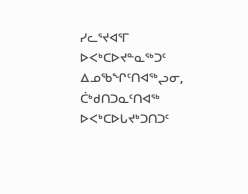ᓯᓚᕐᔪᐊᕐᒥ ᐅᐸᒃᑕᐅᔪᓐᓇᖅᑐᑦ ᐃᓄᖃᖏᑦᑎᐊᖅᖢᓂ, ᑖᒃᑯᑎᑐᓇᑦᑎᐊᖅ ᐅᐸᒃᑕᐅᒐᔪᒃᑐᑎᑐᑦ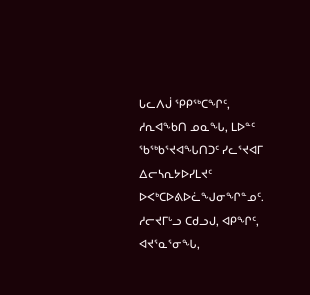ᒐᓚᐱᒎ ᕿᑭᖅᑕᖏᑦ, ᓱᕆᐊᖕᑲᑎ ᓄᓇᖓ, ᒪᐅᓐᑦ ᖃᖅᑲᕐᔪᐊᖓᑎᑐᑦ ᓯᓚᕐᔪᐊᒥ ᐃᓕᓴᕆᔭᐅᓯᒪᔪᑦ ᐅᐸᒃᑕᐅᕕᐅᓛᖑᓂᖏᓐᓄᑦ. ᓱᓕᔪᒥᒡᓗ ᑕᑯᓗᒍ, ᐊᑭᖏᑦ, ᐊᔪᕐᓇᕐᓂᖓ,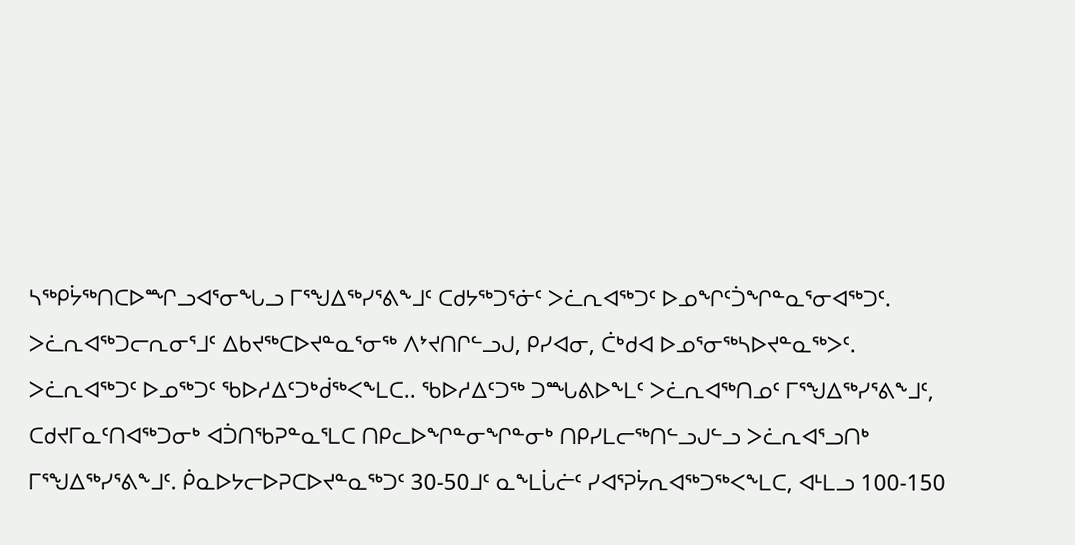ᓴᖅᑭᔮᖅᑎᑕᐅᙱᓗᐊᕐᓂᖓᓗ ᒥᕐᖑᐃᖅᓯᕐᕕᖕᒧᑦ ᑕᑯᔭᖅᑐᕐᓃᑦ ᐳᓛᕆᐊᖅᑐᑦ ᐅᓄᖏᑦᑑᖏᓐᓇᕐᓂᐊᖅᑐᑦ.
ᐳᓛᕆᐊᖅᑐᓕᕆᓂᕐᒧᑦ ᐃᑲᔪᖅᑕᐅᔪᓐᓇᕐᓂᖅ ᐱᔾᔪᑎᒋᓪᓗᒍ, ᑭᓯᐊᓂ, ᑖᒃᑯᐊ ᐅᓄᕐᓂᖅᓴᐅᔪᓐᓇᖅᐳᑦ. ᐳᓛᕆᐊᖅᑐᑦ ᐅᓄᖅᑐᑦ ᖃᐅᓱᐃᑦᑐᒃᑰᖅᐸᖕᒪᑕ.. ᖃᐅᓱᐃᑦᑐᖅ ᑐᙵᕕᐅᖕᒪᑦ ᐳᓛᕆᐊᖅᑎᓄᑦ ᒥᕐᖑᐃᖅᓯᕐᕕᖕᒧᑦ, ᑕᑯᔪᒥᓇᑦᑎᐊᖅᑐᓂᒃ ᐊᑑᑎᖃᕈᓐᓇᕐᒪᑕ ᑎᑭᓚᐅᖏᓐᓂᖏᓐᓂᒃ ᑎᑭᓯᒪᓕᖅᑎᓪᓗᒍᓪᓗ ᐳᓛᕆᐊᕐᓗᑎᒃ ᒥᕐᖑᐃᖅᓯᕐᕕᖕᒧᑦ. ᑮᓇᐅᔭᓕᐅᕈᑕᐅᔪᓐᓇᖅᑐᑦ 30-50ᒧᑦ ᓇᖕᒪᒑᓖᑦ ᓯᐊᕐᕈᔮᕆᐊᖅᑐᖅᐸᖕᒪᑕ, ᐊᒻᒪᓗ 100-150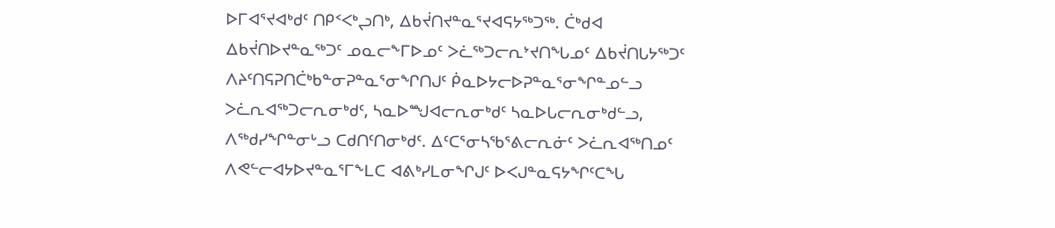ᐅᒥᐊᕐᔪᐊᒃᑯᑦ ᑎᑭᑉᐸᒃᖢᑎᒃ, ᐃᑲᔫᑎᔪᓐᓇᕐᔪᐊᕋᔭᖅᑐᖅ. ᑖᒃᑯᐊ ᐃᑲᔫᑎᐅᔪᓐᓇᖅᑐᑦ ᓄᓇᓕᖕᒥᐅᓄᑦ ᐳᓛᖅᑐᓕᕆᔾᔪᑎᖓᓄᑦ ᐃᑲᔫᑎᒐᔭᖅᑐᑦ ᐱᔨᑦᑎᕋᕈᑎᑖᒃᑲᓐᓂᕈᓐᓇᕐᓂᖏᑎᒍᑦ ᑮᓇᐅᔭᓕᐅᕈᓐᓇᕐᓂᖏᓐᓄᓪᓗ ᐳᓛᕆᐊᖅᑐᓕᕆᓂᒃᑯᑦ, ᓴᓇᐅᙳᐊᓕᕆᓂᒃᑯᑦ ᓴᓇᐅᒐᓕᕆᓂᒃᑯᓪᓗ, ᐱᖅᑯᓯᖏᓐᓂᒡᓗ ᑕᑯᑎᑦᑎᓂᒃᑯᑦ. ᐃᑦᑕᕐᓂᓴᖃᕐᕕᓕᕆᓃᑦ ᐳᓛᕆᐊᖅᑎᓄᑦ ᐱᕙᓪᓕᐊᔭᐅᔪᓐᓇᕐᒥᖕᒪᑕ ᐊᕕᒃᓯᒪᓂᖏᒍᑦ ᐅᐸᒍᓐᓇᕋᔭᖏᑦᑕᖓ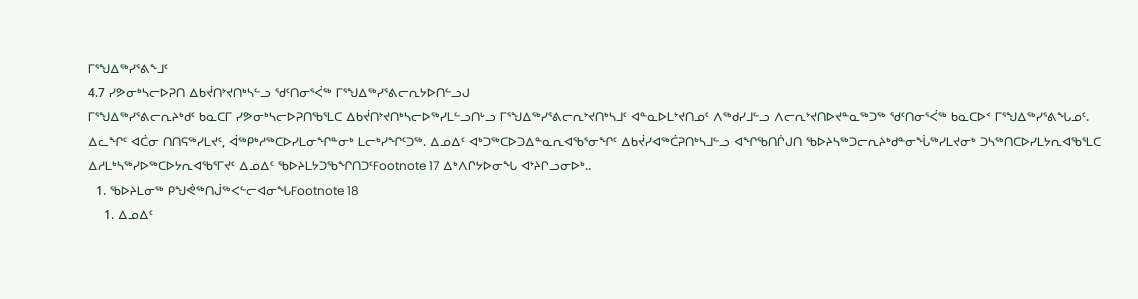ᒥᕐᖑᐃᖅᓯᕐᕕᖕᒧᑦ
4.7 ᓯᕗᓂᒃᓴᓕᐅᕈᑎ ᐃᑲᔫᑎᔾᔪᑎᒃᓴᓪᓗ ᖁᑦᑎᓂᕐᐹᖅ ᒥᕐᖑᐃᖅᓯᕐᕕᓕᕆᔭᐅᑎᓪᓗᒍ
ᒥᕐᖑᐃᖅᓯᕐᕕᓕᕆᔨᒃᑯᑦ ᑲᓇᑕᒥ ᓯᕗᓂᒃᓴᓕᐅᕈᑎᖃᕐᒪᑕ ᐃᑲᔫᑎᔾᔪᑎᒃᓴᓕᐅᖅᓯᒪᓪᓗᑎᒡᓗ ᒥᕐᖑᐃᖅᓯᕐᕕᓕᕆᔾᔪᑎᒃᓴᒧᑦ ᐊᓐᓇᐅᒪᔾᔪᑎᓄᑦ ᐱᖅᑯᓯᒧᓪᓗ ᐱᓕᕆᔾᔪᑎᐅᔪᓐᓇᖅᑐᖅ ᖁᑦᑎᓂᕐᐹᖅ ᑲᓇᑕᐅᑉ ᒥᕐᖑᐃᖅᓯᕐᕕᖓᓄᑦ. ᐃᓚᖏᑦ ᐊᑖᓂ ᑎᑎᕋᖅᓯᒪᔪᑦ, ᐋᖅᑭᒃᓱᖅᑕᐅᓯᒪᓂᖏᓐᓂᒃ ᒪᓕᒃᓯᖏᑦᑐᖅ. ᐃᓄᐃᑦ ᐊᒃᑐᖅᑕᐅᑐᐃᓐᓇᕆᐊᖃᕐᓂᖏᑦ ᐃᑲᔫᓯᐊᖅᑖᕈᑎᒃᓴᒧᓪᓗ ᐊᖏᖃᑎᒌᒍᑎ ᖃᐅᔨᓴᖅᑐᓕᕆᔨᒃᑯᓐᓂᖔᖅᓯᒪᔪᓂᒃ ᑐᓴᖅᑎᑕᐅᓯᒪᔭᕆᐊᖃᕐᒪᑕ ᐃᓱᒪᒃᓴᖅᓯᐅᖅᑕᐅᔭᕆᐊᖃᕐᒥᔪᑦ ᐃᓄᐃᑦ ᖃᐅᔨᒪᔭᑐᖃᖏᑎᑐᑦFootnote 17 ᐃᒃᐱᒋᔭᐅᓂᖓ ᐊᔾᔨᒋᓗᓂᐅᒃ..
  1. ᖃᐅᔨᒪᓂᖅ ᑭᖑᕚᖅᑎᒎᖅᐸᓪᓕᐊᓂᖓFootnote 18
    1. ᐃᓄᐃᑦ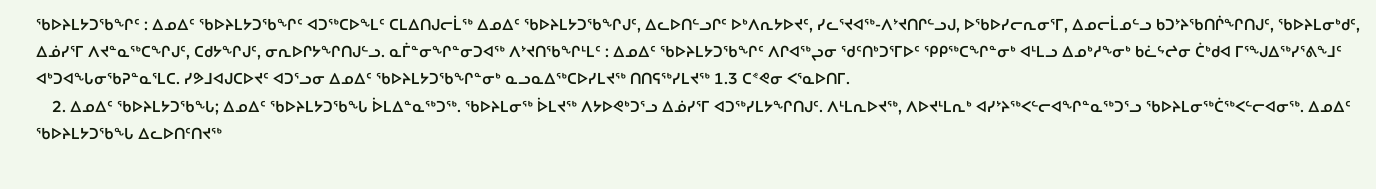ᖃᐅᔨᒪᔭᑐᖃᖏᑦ : ᐃᓄᐃᑦ ᖃᐅᔨᒪᔭᑐᖃᖏᑦ ᐊᑐᖅᑕᐅᖕᒪᑦ ᑕᒪᐃᑎᒍᓕᒫᖅ ᐃᓄᐃᑦ ᖃᐅᔨᒪᔭᑐᖃᖏᒍᑦ, ᐃᓚᐅᑎᓪᓗᒋᑦ ᐅᒃᐱᕆᔭᐅᔪᑦ, ᓯᓚᕐᔪᐊᖅ-ᐱᔾᔪᑎᒋᓪᓗᒍ, ᐅᖃᐅᓯᓕᕆᓂᕐᒥ, ᐃᓄᓕᒫᓄᓪᓗ ᑲᑐᔾᔨᖃᑎᒌᖏᑎᒍᑦ, ᖃᐅᔨᒪᓂᒃᑯᑦ, ᐃᓅᓯᕐᒥ ᐱᔪᓐᓇᖅᑕᖏᒍᑦ, ᑕᑯᔭᖏᒍᑦ, ᓂᕆᐅᒋᔭᖏᑎᒍᓪᓗ. ᓇᒦᓐᓂᖏᓐᓂᑐᐊᖅ ᐱᔾᔪᑎᖃᖏᒻᒪᑦ : ᐃᓄᐃᑦ ᖃᐅᔨᒪᔭᑐᖃᖏᑦ ᐱᒋᐊᖅᖢᓂ ᖁᑦᑎᒃᑐᕐᒥᐅᑦ ᕿᑭᖅᑕᖏᓐᓂᒃ ᐊᒻᒪᓗ ᐃᓄᒃᓱᖕᓂᒃ ᑲᓛᖦᖠᓂ ᑖᒃᑯᐊ ᒥᕐᖑᐃᖅᓯᕐᕕᖕᒧᑦ ᐊᒃᑐᐊᖓᓂᖃᕈᓐᓇᕐᒪᑕ. ᓯᕗᒧᐊᒍᑕᐅᔪᑦ ᐊᑐᕐᓗᓂ ᐃᓄᐃᑦ ᖃᐅᔨᒪᔭᑐᖃᖏᓐᓂᒃ ᓇᓗᓇᐃᖅᑕᐅᓯᒪᔪᖅ ᑎᑎᕋᖅᓯᒪᔪᖅ 1.3 ᑕᕝᕙᓂ ᐸᕐᓇᐅᑎᒥ.
    2. ᐃᓄᐃᑦ ᖃᐅᔨᒪᔭᑐᖃᖓ; ᐃᓄᐃᑦ ᖃᐅᔨᒪᔭᑐᖃᖓ ᐆᒪᐃᓐᓇᖅᑐᖅ. ᖃᐅᔨᒪᓂᖅ ᐆᒪᔪᖅ ᐱᔭᐅᕙᒃᑐᕐᓗ ᐃᓅᓯᕐᒥ ᐊᑐᖅᓯᒪᔭᖏᑎᒍᑦ. ᐱᒻᒪᕆᐅᔪᖅ, ᐱᐅᔪᒻᒪᕆᒃ ᐊᓯᔾᔨᖅᐸᓪᓕᐊᖏᓐᓇᖅᑐᕐᓗ ᖃᐅᔨᒪᓂᖅᑖᖅᐸᓪᓕᐊᓂᖅ. ᐃᓄᐃᑦ ᖃᐅᔨᒪᔭᑐᖃᖓ ᐃᓚᐅᑎᑦᑎᔪᖅ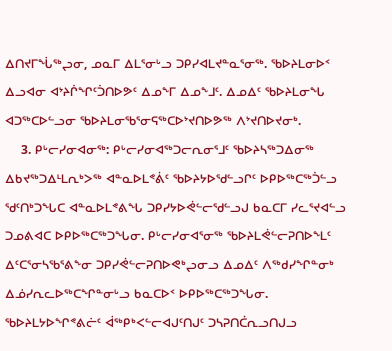ᐃᑎᔪᒥᖔᖅᖢᓂ, ᓄᓇᒥ ᐃᒪᕐᓂᒡᓗ ᑐᑭᓯᐊᒪᔪᓐᓇᕐᓂᖅ. ᖃᐅᔨᒪᓂᐅᑉ ᐃᓗᐊᓂ ᐊᔾᔨᒌᖏᑦᑑᑎᐅᕗᑦ ᐃᓄᖕᒥ ᐃᓄᖕᒧᑦ. ᐃᓄᐃᑦ ᖃᐅᔨᒪᓂᖓ ᐊᑐᖅᑕᐅᓪᓗᓂ ᖃᐅᔨᒪᓂᖃᕐᓂᕋᖅᑕᐅᔾᔪᑎᐅᕗᖅ ᐱᔾᔪᑎᐅᔪᓂᒃ.
    3. ᑭᒡᓕᓯᓂᐊᓂᖅ: ᑭᒡᓕᓯᓂᐊᖅᑐᓕᕆᓂᕐᒧᑦ ᖃᐅᔨᓴᖅᑐᐃᓂᖅ ᐃᑲᔪᖅᑐᐃᒻᒪᕆᒃᐳᖅ ᐊᓐᓇᐅᒪᕝᕖᑦ ᖃᐅᔨᔭᐅᖁᓪᓗᒋᑦ ᐅᑭᐅᖅᑕᖅᑑᓪᓗ ᖁᑦᑎᒃᑐᖓᑕ ᐊᓐᓇᐅᒪᕝᕕᖓ ᑐᑭᓯᔭᐅᕚᓪᓕᖁᓪᓗᒍ ᑲᓇᑕᒥ ᓯᓚᕐᔪᐊᓪᓗ ᑐᓄᕕᐊᑕ ᐅᑭᐅᖅᑕᖅᑐᖓᓂ. ᑭᒡᓕᓯᓂᐊᕐᓂᖅ ᖃᐅᔨᒪᕚᓪᓕᕈᑎᐅᖕᒪᑦ ᐃᑦᑕᕐᓂᓴᖃᕐᕕᖕᓂ ᑐᑭᓯᕚᓪᓕᕈᑎᐅᕙᒃᖢᓂᓗ ᐃᓄᐃᑦ ᐱᖅᑯᓯᖏᓐᓂᒃ ᐃᓅᓯᕆᓚᐅᖅᑕᖏᓐᓂᒡᓗ ᑲᓇᑕᐅᑉ ᐅᑭᐅᖅᑕᖅᑐᖓᓂ. ᖃᐅᔨᒪᔭᐅᖏᕝᕕᓖᑦ ᐋᖅᑭᒃᐸᓪᓕᐊᒍᑦᑎᒍᑦ ᑐᓴᕈᑎᑖᕆᓗᑎᒍᓗ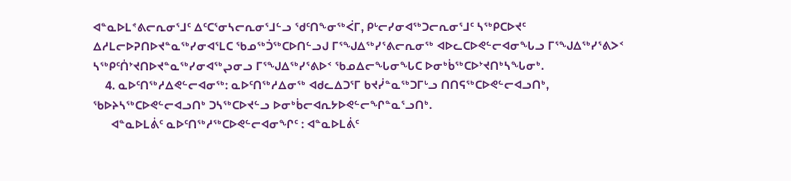ᐊᓐᓇᐅᒪᕝᕕᓕᕆᓂᕐᒧᑦ ᐃᑦᑕᕐᓂᓴᓕᕆᓂᕐᒧᓪᓗ ᖁᑦᑎᖕᓂᖅᐹᒥ, ᑭᒡᓕᓯᓂᐊᖅᑐᓕᕆᓂᕐᒧᑦ ᓴᖅᑭᑕᐅᔪᑦ ᐃᓱᒪᓕᐅᕈᑎᐅᔪᓐᓇᖅᓯᓂᐊᕐᒪᑕ ᖃᓄᖅᑑᖅᑕᐅᑎᓪᓗᒍ ᒥᕐᖑᐃᖅᓯᕐᕕᓕᕆᓂᖅ ᐊᐅᓚᑕᐅᕙᓪᓕᐊᓂᖓᓗ ᒥᕐᖑᐃᖅᓯᕐᕕᐳᑉ ᓴᖅᑭᑦᑏᔾᔪᑎᐅᔪᓐᓇᖅᓯᓂᐊᖅᖢᓂᓗ ᒥᕐᖑᐃᖅᓯᕐᕕᐅᑉ ᖃᓄᐃᓕᖓᓂᖓᑕ ᐅᓂᒃᑳᖅᑕᐅᔾᔪᑎᒃᓴᖓᓂᒃ.
    4. ᓇᐅᑦᑎᖅᓱᐃᕙᓪᓕᐊᓂᖅ: ᓇᐅᑦᑎᖅᓱᐃᓂᖅ ᐊᑯᓚᐃᑐᕐᒥ ᑲᔪᓰᓐᓇᖅᑐᒥᒡᓗ ᑎᑎᕋᖅᑕᐅᕙᓪᓕᐊᓗᑎᒃ, ᖃᐅᔨᓴᖅᑕᐅᕙᓪᓕᐊᓗᑎᒃ ᑐᓴᖅᑕᐅᔪᓪᓗ ᐅᓂᒃᑳᓕᐊᕆᔭᐅᕙᓪᓕᖏᓐᓇᕐᓗᑎᒃ.
      ᐊᓐᓇᐅᒪᕖᑦ ᓇᐅᑦᑎᖅᓱᖅᑕᐅᕙᓪᓕᐊᓂᖏᑦ : ᐊᓐᓇᐅᒪᕖᑦ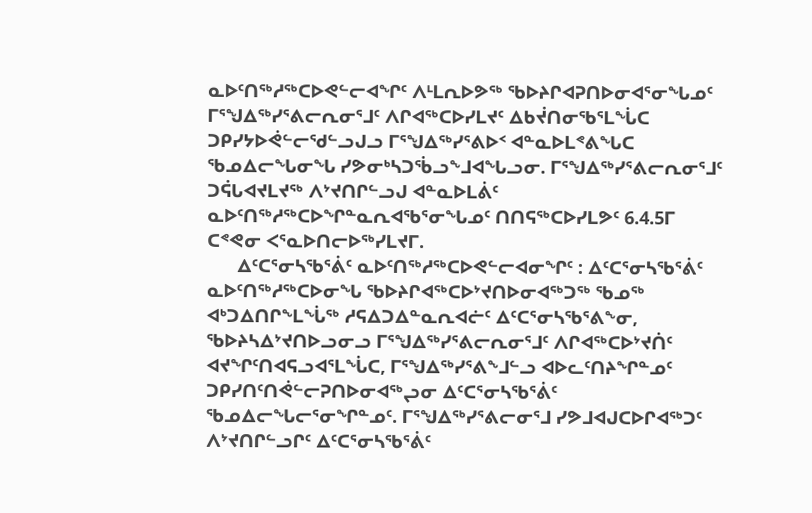ᓇᐅᑦᑎᖅᓱᖅᑕᐅᕙᓪᓕᐊᖏᑦ ᐱᒻᒪᕆᐅᕗᖅ ᖃᐅᔨᒋᐊᕈᑎᐅᓂᐊᕐᓂᖓᓄᑦ ᒥᕐᖑᐃᖅᓯᕐᕕᓕᕆᓂᕐᒧᑦ ᐱᒋᐊᖅᑕᐅᓯᒪᔪᑦ ᐃᑲᔫᑎᓂᖃᕐᒪᖔᑕ ᑐᑭᓯᔭᐅᕚᓪᓕᖁᓪᓗᒍᓗ ᒥᕐᖑᐃᖅᓯᕐᕕᐅᑉ ᐊᓐᓇᐅᒪᕝᕕᖓᑕ ᖃᓄᐃᓕᖓᓂᖓ ᓯᕗᓂᒃᓴᑐᖄᓗᖕᒧᐊᖓᓗᓂ. ᒥᕐᖑᐃᖅᓯᕐᕕᓕᕆᓂᕐᒧᑦ ᑐᕌᒐᐊᔪᒪᔪᖅ ᐱᔾᔪᑎᒋᓪᓗᒍ ᐊᓐᓇᐅᒪᕖᑦ ᓇᐅᑦᑎᖅᓱᖅᑕᐅᖏᓐᓇᕆᐊᖃᕐᓂᖓᓄᑦ ᑎᑎᕋᖅᑕᐅᓯᒪᕗᑦ 6.4.5ᒥ ᑕᕝᕙᓂ ᐸᕐᓇᐅᑎᓕᐅᖅᓯᒪᔪᒥ.
      ᐃᑦᑕᕐᓂᓴᖃᕐᕖᑦ ᓇᐅᑦᑎᖅᓱᖅᑕᐅᕙᓪᓕᐊᓂᖏᑦ : ᐃᑦᑕᕐᓂᓴᖃᕐᕖᑦ ᓇᐅᑦᑎᖅᓱᖅᑕᐅᓂᖓ ᖃᐅᔨᒋᐊᖅᑕᐅᔾᔪᑎᐅᓂᐊᖅᑐᖅ ᖃᓄᖅ ᐊᒃᑐᐃᑎᒋᖕᒪᖔᖅ ᓱᕋᐃᑐᐃᓐᓇᕆᐊᓖᑦ ᐃᑦᑕᕐᓂᓴᖃᕐᕕᖕᓂ, ᖃᐅᔨᓴᐃᔾᔪᑎᐅᓗᓂᓗ ᒥᕐᖑᐃᖅᓯᕐᕕᓕᕆᓂᕐᒧᑦ ᐱᒋᐊᖅᑕᐅᔾᔪᑏᑦ ᐊᔪᖏᑦᑎᐊᕋᓗᐊᕐᒪᖔᑕ, ᒥᕐᖑᐃᖅᓯᕐᕕᖕᒧᓪᓗ ᐊᐅᓚᑦᑎᔨᖏᓐᓄᑦ ᑐᑭᓯᑎᑦᑎᕚᓪᓕᕈᑎᐅᓂᐊᖅᖢᓂ ᐃᑦᑕᕐᓂᓴᖃᕐᕖᑦ ᖃᓄᐃᓕᖓᓕᕐᓂᖏᓐᓄᑦ. ᒥᕐᖑᐃᖅᓯᕐᕕᓕᓂᕐᒧ ᓯᕗᒧᐊᒍᑕᐅᒋᐊᖅᑐᑦ ᐱᔾᔪᑎᒋᓪᓗᒋᑦ ᐃᑦᑕᕐᓂᓴᖃᕐᕖᑦ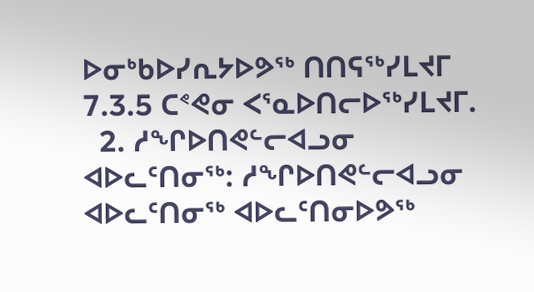ᐅᓂᒃᑲᐅᓯᕆᔭᐅᕗᖅ ᑎᑎᕋᖅᓯᒪᔪᒥ 7.3.5 ᑕᕝᕙᓂ ᐸᕐᓇᐅᑎᓕᐅᖅᓯᒪᔪᒥ.
  2. ᓱᖏᐅᑎᕙᓪᓕᐊᓗᓂ ᐊᐅᓚᑦᑎᓂᖅ: ᓱᖏᐅᑎᕙᓪᓕᐊᓗᓂ ᐊᐅᓚᑦᑎᓂᖅ ᐊᐅᓚᑦᑎᓂᐅᕗᖅ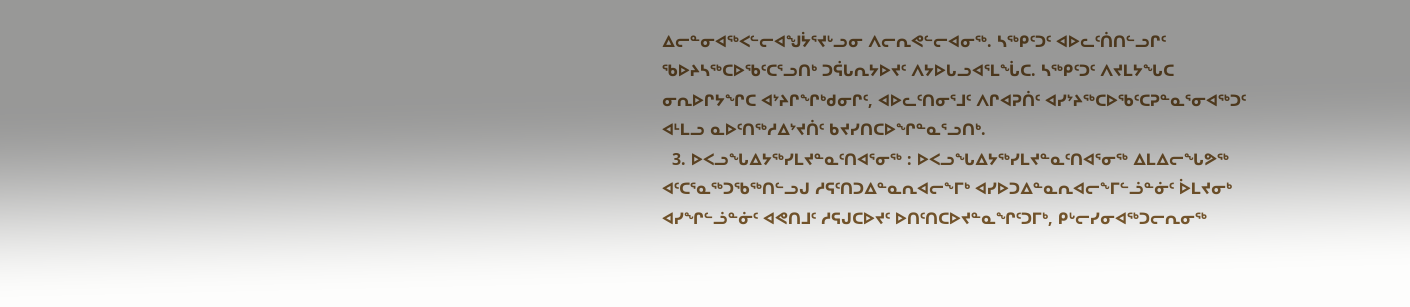ᐃᓕᓐᓂᐊᖅᐸᓪᓕᐊᖑᔮᕐᔪᒡᓗᓂ ᐱᓕᕆᕙᓪᓕᐊᓂᖅ. ᓴᖅᑭᑦᑐᑦ ᐊᐅᓚᑦᑏᑎᓪᓗᒋᑦ ᖃᐅᔨᓴᖅᑕᐅᖃᑦᑕᕐᓗᑎᒃ ᑐᕌᒐᕆᔭᐅᔪᑦ ᐱᔭᐅᒐᓗᐊᕐᒪᖔᑕ. ᓴᖅᑭᑦᑐᑦ ᐱᔪᒪᔭᖓᑕ ᓂᕆᐅᒋᔭᖏᑕ ᐊᔾᔨᒋᖏᒃᑯᓂᒋᑦ, ᐊᐅᓚᑦᑎᓂᕐᒧᑦ ᐱᒋᐊᕈᑏᑦ ᐊᓯᔾᔨᖅᑕᐅᖃᑦᑕᕈᓐᓇᕐᓂᐊᖅᑐᑦ ᐊᒻᒪᓗ ᓇᐅᑦᑎᖅᓱᐃᔾᔪᑏᑦ ᑲᔪᓯᑎᑕᐅᖏᓐᓇᕐᓗᑎᒃ.
  3. ᐅᐸᓗᖓᐃᔭᖅᓯᒪᔪᓐᓇᑦᑎᐊᕐᓂᖅ : ᐅᐸᓗᖓᐃᔭᖅᓯᒪᔪᓐᓇᑦᑎᐊᕐᓂᖅ ᐃᒪᐃᓕᖓᕗᖅ ᐊᑦᑕᕐᓇᖅᑐᖃᖅᑎᓪᓗᒍ ᓱᕋᑦᑎᑐᐃᓐᓇᕆᐊᓕᖕᒥᒃ ᐊᓯᐅᑐᐃᓐᓇᕆᐊᓕᖕᒥᓪᓘᓐᓃᑦ ᐆᒪᔪᓂᒃ ᐊᓯᖏᓪᓘᓐᓃᑦ ᐊᕙᑎᒧᑦ ᓱᕋᒍᑕᐅᔪᑦ ᐅᑎᑦᑎᑕᐅᔪᓐᓇᖏᑦᑐᒥᒃ, ᑭᒡᓕᓯᓂᐊᖅᑐᓕᕆᓂᖅ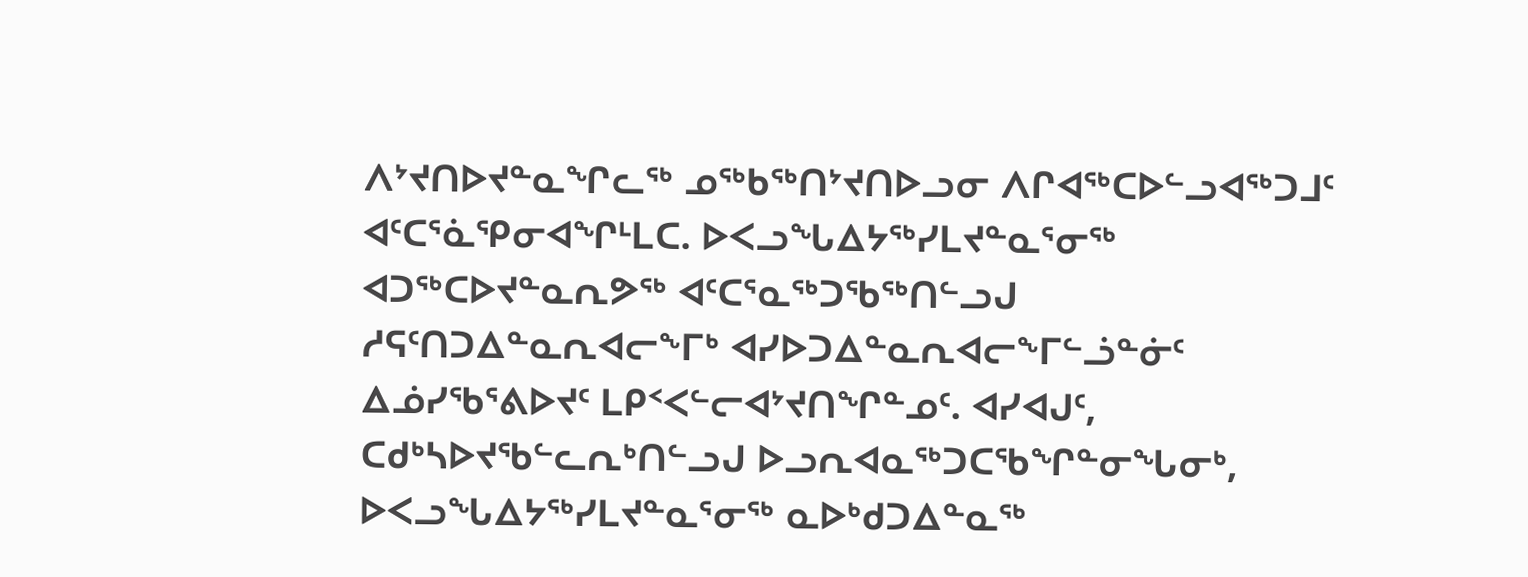ᐱᔾᔪᑎᐅᔪᓐᓇᖏᓚᖅ ᓄᖅᑲᖅᑎᔾᔪᑎᐅᓗᓂ ᐱᒋᐊᖅᑕᐅᓪᓗᐊᖅᑐᒧᑦ ᐊᑦᑕᕐᓈᕿᓂᐊᖏᒻᒪᑕ. ᐅᐸᓗᖓᐃᔭᖅᓯᒪᔪᓐᓇᕐᓂᖅ ᐊᑐᖅᑕᐅᔪᓐᓇᕆᕗᖅ ᐊᑦᑕᕐᓇᖅᑐᖃᖅᑎᓪᓗᒍ ᓱᕋᑦᑎᑐᐃᓐᓇᕆᐊᓕᖕᒥᒃ ᐊᓯᐅᑐᐃᓐᓇᕆᐊᓕᖕᒥᓪᓘᓐᓃᑦ ᐃᓅᓯᖃᕐᕕᐅᔪᑦ ᒪᑭᑉᐸᓪᓕᐊᔾᔪᑎᖏᓐᓄᑦ. ᐊᓯᐊᒍᑦ, ᑕᑯᒃᓴᐅᔪᖃᓪᓚᕆᒃᑎᓪᓗᒍ ᐅᓗᕆᐊᓇᖅᑐᑕᖃᖏᓐᓂᖓᓂᒃ, ᐅᐸᓗᖓᐃᔭᖅᓯᒪᔪᓐᓇᕐᓂᖅ ᓇᐅᒃᑯᑐᐃᓐᓇᖅ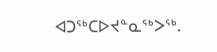ᐊᑐᖅᑕᐅᔪᓐᓇᖅᐳᖅ.